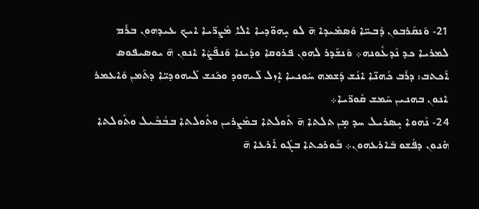21- ܘܰܢܩܰܪܒܘܢ ܕܶܒܚ̈ܐ ܘܰܣܡܺܝܕܐ ܗ̄ ܠܘ ܝ̣ܗܘ̈ܕܝܐ ܐܠܐ ܡܶܨܪ̈ܝܐ ܐܝܟ ܥܝܕܗܘܢ ܒܪܰܡ ܠܡܪܝܐ ܟܕ ܢܶܕܥܽܘܢܗ܀ ܘܰܢܫܰܕܪ ܠܗܘܢ ܦܪܘܩܐ ܘܕܰܝܢܐ ܘܰܢܦܰܨܶܐ ܐܢܘܢ ܗ̄ ܝܘܣܝܦܘܣ ܐܰܟܬܒ: ܕܪܰܒ ܟܳܗܢ̈ܐ ܐܢܳܫ ܕܰܫܡܗ ܚܽܘܢܝܐ ܐܷܙܠ ܠܺܝܗܘܕ ܘܟܰܢܫ ܠܺܝܗܘܕܝ̈ܐ ܕܬܰܡܢ ܘܰܐܥܡܪ ܐܢܘܢ ܒܗܢܝܢ ܚܰܡܫ ܩܽܘܪ̈ܝܐ܀
24- ܢܶܗܘܐ ܝ̣ܣܪܝܠ ܚܕ ܡ̣ܢ ܬܠܬܐ ܗ̄ ܬܽܘܠܬܐ ܒܡܶܨܪܝܢ ܘܬܽܘܠܬܐ ܒܒܳܒܶܝܠ ܘܬܽܘܠܬܐ ܗ̇ܢܘܢ ܕܦܳܫܘ ܒܰܐܪܥܗܘܢ܀ ܒܽܘܪܟܬܐ ܒܓܰܘ ܐܰܪܥܐ ܗ̄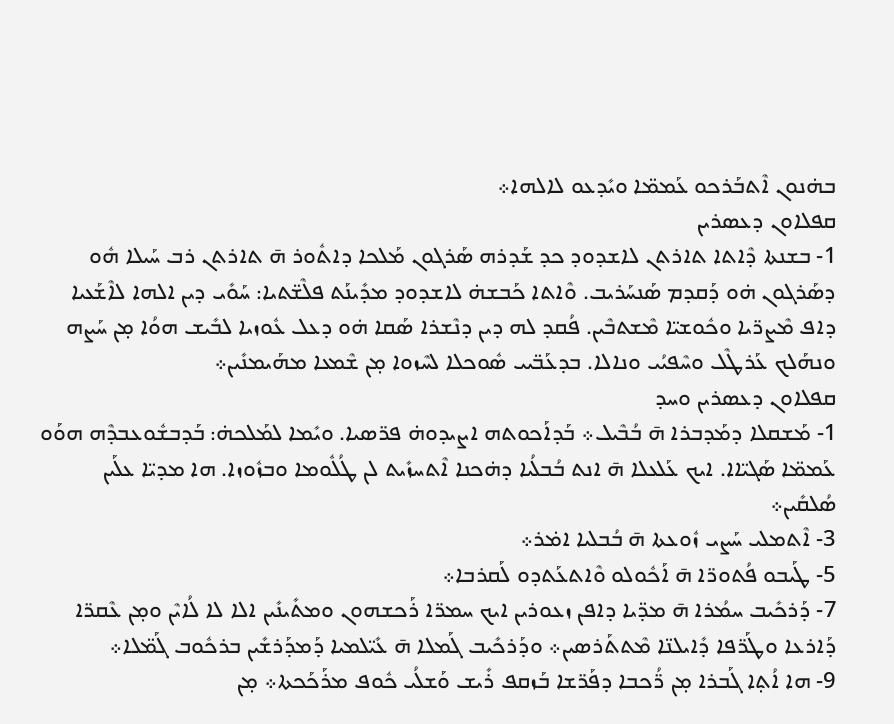ܒܗ̇ܢܘܢ ܐܶܬܒܰܪܟܘ ܥܰܡܡ̈ܐ ܘܝܺܕܥܘ ܠܐܠܗܐ܀
ܩܦܠܐܘܢ ܕܥܣܪܝܢ
1- ܒܫܢܬܐ ܕܶܐܬܐ ܬܐܪܬܢ ܠܐܫܕܘܕ ܟܕ ܫܰܕܪܗ ܣܰܪܓܘܢ ܡܰܠܟܐ ܕܐܬܽܘܪ ܗ̄ ܬܐܪܬܢ ܪܒ ܚܰܝܠܐ ܗܽܘ ܕܣܰܪܓܘܢ ܗ̇ܘ ܕܰܩܕܡ ܣܰܢܚܰܪܝܒ. ܘܶܐܬܐ ܟܰܒܫܗ̇ ܠܐܫܕܘܕ ܡܕܺܝܢܰܬ ܦܠܶܫ̈ܬܝܐ: ܚܰܘܺܝ ܕܝܢ ܐܠܗܐ ܠܐܶܫܰܥܝܐ ܕܐܦ ܡܶܨܪ̈ܝܐ ܘܟܽܘܫܝ̈ܐ ܡܶܫܬܒܶܝܢ. ܦܳܩܕ ܠܗ ܕܝܢ ܕܢܶܫܪܐ ܣܰܩܐ ܗ̇ܘ ܕܥܠ ܥܽܘܙܝܐ ܠܒܺܝܫ ܗܘܳܐ ܡ̣ܢ ܚܰܨܗ ܘܢܗܰܠܟ ܥܰܪܛܶܠ ܘܚܶܦܝܳܝ ܘܢܐܠܐ. ܒܕܥܰܒ̈ܝܝ ܣܽܘܟܠܐ ܠܚܶܙܘܐ ܡ̣ܢ ܫܶܡܥܐ ܡܗܰܝܡܢܺܝܢ܀
ܩܦܠܐܘܢ ܕܥܣܪܝܢ ܘܚܕ
1- ܡܰܫܩܠܐ ܕܡܰܕܒܪܐ ܗ̄ ܒܳܒܶܝܠ܀ ܒܰܕܐܰܟܘܬܗ ܐܨܝܕܘܗ̇ ܦܪ̈ܣܝܐ. ܘܝܺܡܐ ܠܡܰܠܟܗ̇: ܒܰܕܒܫܽܘܥܒܕܶܗ ܗܘܰܘ ܥܰܡܡ̈ܐ ܣܰܓܝ̈ܐܐ. ܐܝܟ ܥܰܠܥܠܐ ܗ̄ ܐܢܬ ܒܳܒܠܳܝܐ ܕܗ̇ܟܢܐ ܐܶܬܚܙܺܝܬ ܠܢ ܛܳܠܽܘܡܐ ܘܒܙܽܘܙܐ. ܗܐ ܡܕܝ̈ܐ ܥܠܰܝܢ ܣܳܠܩܺܝܢ܀
3- ܐܶܬܡܠܝ ܚܰܨܝ ܙܽܘܥܬܐ ܗ̄ ܒܳܒܠܝܐ ܐܡ̇ܪ܀
5- ܛܰܝܒܘ ܦܳܬܘܪ̈ܐ ܗ̄ ܐܰܟܽܘܠܘ ܘܶܐܬܥܰܬܕܘ ܠܰܩܪܒܐ܀
7- ܕܰܪܟܺܝܒ ܚܡܳܪܐ ܗ̄ ܡܕ̈ܝܐ ܕܐܦܢ ܙܥܘܪܝܢ ܐܝܟ ܚܡܪ̈ܐ ܪܰܟܫܗܘܢ ܘܡܬܺܝܢܺܝܢ ܐܠܐ ܠܐ ܠܳܐܝܶܢ ܘܡ̣ܢ ܥܶܩܪ̈ܐ ܕܰܐܪܥܐ ܘܛܰܪ̈ܦܐ ܕܺܐܝܠܢ̈ܐ ܡܶܬܬܰܪܣܝܢ܀ ܘܕܰܪܟܺܝܒ ܓܰܡܠܐ ܗ̄ ܥܺܝ̈ܠܡܝܐ ܕܰܡܕܰܪܫܺܝܢ ܒܪܟܽܘܒ ܓܰܡ̈ܠܐ܀
9- ܗܐ ܐܳܬ̣ܐ ܓܰܒܪܐ ܡ̣ܢ ܪ̈ܳܟܒܐ ܕܦܰܪ̈ܫܐ ܒܰܙܩܦ ܪܺܝܫ ܘܰܫܠܳܝ ܟܽܘܦ ܡܪܰܟܰܟܬܐ܀ ܡ̣ܢ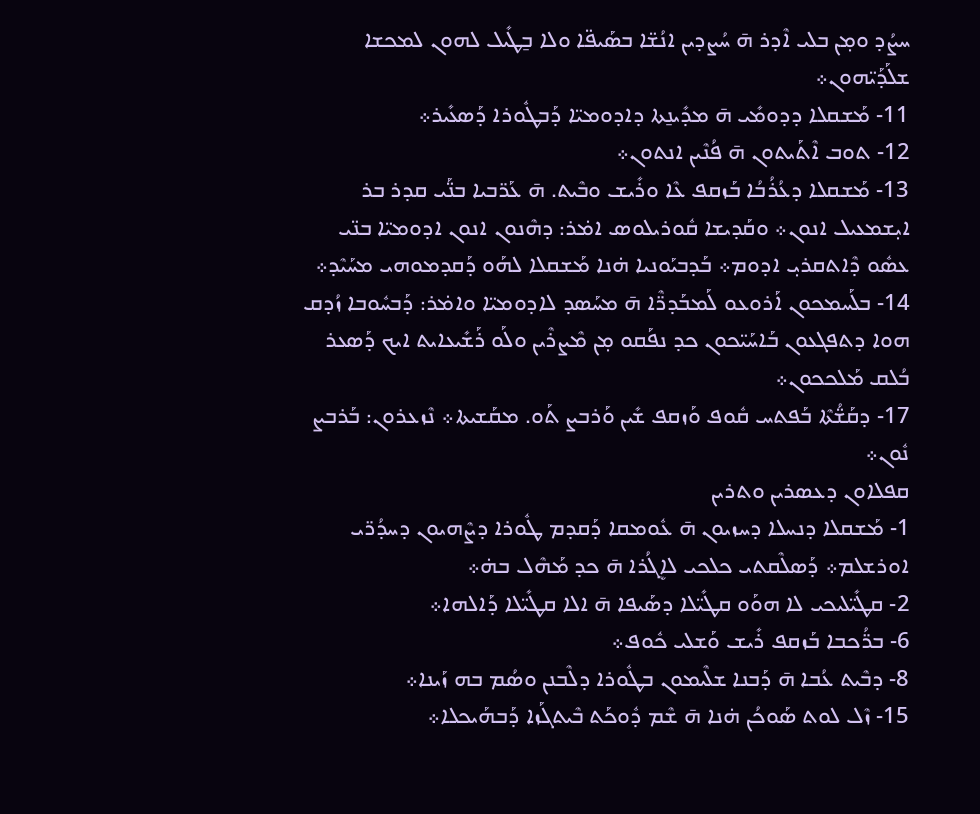ܚܨܳܕ ܘܡ̣ܢ ܒܠܝ ܐܶܕܪ ܗ̄ ܚܳܨܕܝܢ ܐܢܳܫ̈ܐ ܒܣܰܝܦ̈ܐ ܘܠܐ ܒ̱ܛܺܝܠ ܠܗܘܢ ܠܡܟܫܐ ܫܠܰܕܰܝ̈ܗܘܢ܀
11- ܡܰܫܩܠܐ ܕܕܘܡܺܝ ܗ̄ ܡܕܺܝܢ̱ܬܐ ܕܐܕܘܡܝ̈ܐ ܕܰܒܛܽܘܪܐ ܕܰܣܥܺܝܪ܀
12- ܬܘܒ ܐܶܬܰܝܬܘܢ ܗ̄ ܦܳܢܶܝܢ ܐܢܬܘܢ܀
13- ܡܰܫܩܠܐ ܕܥܳܪܳܒܳܐ ܒܰܙܩܦ ܥܶܐ ܘܪܺܝܫ ܘܒܶܝܬ. ܗ̄ ܥܰܪ̈ܒܝܐ ܒܢ̈ܰܝ ܩܕܪ ܒܪ ܐܝ̣ܫܡܥܝܠ ܐܢܘܢ܀ ܘܩܰܕܝܫܐ ܩܽܘܪܝܠܘܣ ܐܡ̇ܪ: ܕܗܶܢܘܢ ܐܢܘܢ ܐܕܘܡܝ̈ܐ ܒܢ̈ܝ ܥܣܽܘ ܕܶܐܬܩܪܝ̣ ܐܕܘܡ܀ ܒܰܕܒܝܰܘܢܝܐ ܗ̇ܢܐ ܡܰܫܩܠܐ ܠܗܰܘ ܕܰܩܕܡܘܗܝ ܡܚܰܝܶܕ܀
14- ܒܠܰܚܡܟܘܢ ܐܰܪܘܥܘ ܠܰܡܒܰܕܪ̈ܶܐ ܗ̄ ܡܚܰܣܕ ܠܐܕܘܡܝ̈ܐ ܘܐܡ̇ܪ: ܕܰܒܚܽܘܒܐ ܙܳܕܩ ܗܘܐ ܕܬܦܓܥܘܢ ܒܰܐܚܰܝ̈ܟܘܢ ܟܕ ܢܦܰܩܘ ܡ̣ܢ ܡܶܨܪܶܝܢ ܘܠܰܘ ܪܰܫܺܝܥܐܝܬ ܐܝܟ ܕܰܣܥܪ ܒܳܠܩ ܡܰܠܟܟܘܢ܀
17- ܕܩܰܫ̈ܳܬܶܐ ܒܰܦܬܚ ܩܽܘܦ ܘܰܙܩܦ ܫܺܝܢ ܘܰܪܒܨ ܬܰܘ. ܡܩܰܫܝܬܐ܀ ܢܶܙܥܪܘܢ: ܒܰܪܒܨ ܢܽܘܢ܀
ܩܦܠܐܘܢ ܕܥܣܪܝܢ ܘܬܪܝܢ
1- ܡܰܫܩܠܐ ܕܢܚܠܐ ܕܚܙܝܘܢ ܗ̄ ܥܽܘܡܩܐ ܕܰܩܕܡ ܛܽܘܪܐ ܕܨܶܗܝܘܢ ܕܚܕܳܪ̈ܝ ܐܘܪܫܠܡ܀ ܕܰܣܠܶܩܬܝ ܟܠܟܝ ܠܐܷܓܳܪܐ ܗ̄ ܟܕ ܡܰܗܶܠ ܒܗ̇܀
2- ܩܛܺܝ̈ܠܝܟܝ ܠܐ ܗܘܰܘ ܩܛܺܝ̈ܠܐ ܕܣܰܝܦܐ ܗ̄ ܐܠܐ ܩܛܺܝ̈ܠܐ ܕܰܐܠܗܐ܀
6- ܒܪ̈ܳܟܒܐ ܒܰܙܩܦ ܪܺܝܫ ܘܰܫܠܝ ܟܽܘܦ܀
8- ܕܒܶܝܬ ܥܳܒܐ ܗ̄ ܕܰܒܢܐ ܫܠܶܝܡܘܢ ܒܛܽܘܪܐ ܕܠܶܒܢܢ ܘܣܳܡ ܒܗ ܙܰܝܢܐ܀
15- ܙܶܠ ܠܘܬ ܣܰܘܟܳܢ ܗ̇ܢܐ ܗ̄ ܫܶܡ ܕܽܘܟܰܬ ܒܶܝܬܓܰܙܐ ܕܰܒܗܰܝܟܠܐ܀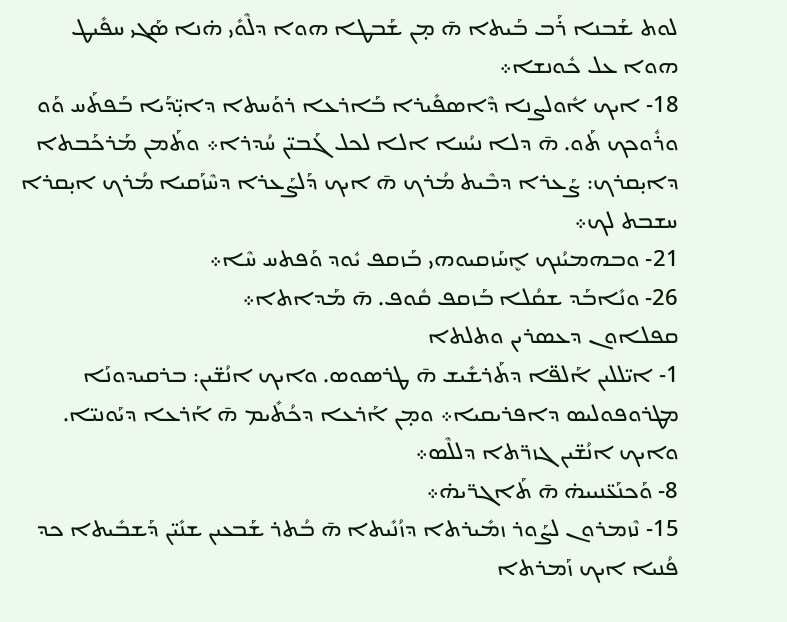ܠܘܬ ܫܰܒܢܐ ܪܰܒ ܒܰܝܬܐ ܗ̄ ܡ̣ܢ ܫܰܒܛܐ ܗܘܐ ܕܠܶܘܺܝ ܗ̇ܢܐ ܣܰܓܝ ܚܦܺܝܛ ܗܘܐ ܥܠ ܟܽܘܢܫܐ܀
18- ܐܝܟ ܐܽܘܠܨܢܐ ܕܶܐܣܦܺܝܪܐ ܒܰܐܪܥܐ ܪܘܰܚܬܐ ܕܐܝ̣̈ܕܰܝܐ ܒܰܦܬܰܚ ܘܰܘ ܘܪܽܘܟܟ ܬܰܘ. ܗ̄ ܕܠܐ ܢܝܳܚܐ ܐܠܐ ܠܟܠ ܓܰܒܝ̈ܢ ܚܳܕܪܐ܀ ܘܬܰܡܢ ܡܰܪܟܰܒܬܐ ܕܐܝ̣ܩܪܟ: ܨܰܥܪܐ ܕܒܶܝܬ ܡܳܪܟ ܗ̄ ܐܝܟ ܕܰܠܨܰܥܪܐ ܕܚܶܙܰܩܝܐ ܡܳܪܟ ܐܝ̣ܩܪܐ ܚܫܒܬ ܠܟ܀
21- ܘܒܗܡܝܳܢܟ ܐܷܚܰܙܩܝܘܗܝ ܒܰܙܩܦ ܝܽܘܕ ܘܰܦܬܚ ܚܶܐ܀
26- ܘܢܺܐܒܰܕ ܫܩܳܠܐ ܒܰܙܩܦ ܩܽܘܦ. ܗ̄ ܡܰܕܐܬܐ܀
ܩܦܠܐܘܢ ܕܥܣܪܝܢ ܘܬܠܬܐ
1- ܐܝ̈ܠܠܝܢ ܐܰܠܦ̈ܐ ܕܬܰܪܫܺܝܫ ܗ̄ ܛܪܣܘܣ. ܘܐܝܟ ܐܢܳܫ̈ܝܢ: ܒܪܩܝܕܘܢܰܐ ܡܛܪܘܦܘܠܝܣ ܕܐܦܪܝܩܝܐ܀ ܘܡ̣ܢ ܐܰܪܥܐ ܕܟܳܬܺܝܡ ܗ̄ ܐܰܪܥܐ ܕܝܰܘܢܝ̈ܐ. ܘܐܝܟ ܐܢܳܫ̈ܝܢ ܓܙܪ̈ܬܐ ܕܠܠܶܣ܀
8- ܘܰܟܢܰܥ̈ܢܝܝܗ̇ ܗ̄ ܬܰܐܓܪ̈ܝܗ̇܀
15- ܢܶܙܡܪܘܢ ܠܨܰܘܪ ܙܡܺܝܪܬܐ ܕܙܳܢܺܝܬܐ ܗ̄ ܒܳܬܪ ܫܰܒܥܝܢ ܫܢܺܝ̈ܢ ܕܰܫܒܺܝܬܐ ܟܕ ܦܳܢܝܐ ܐܝܟ ܙܰܡܪܬܐ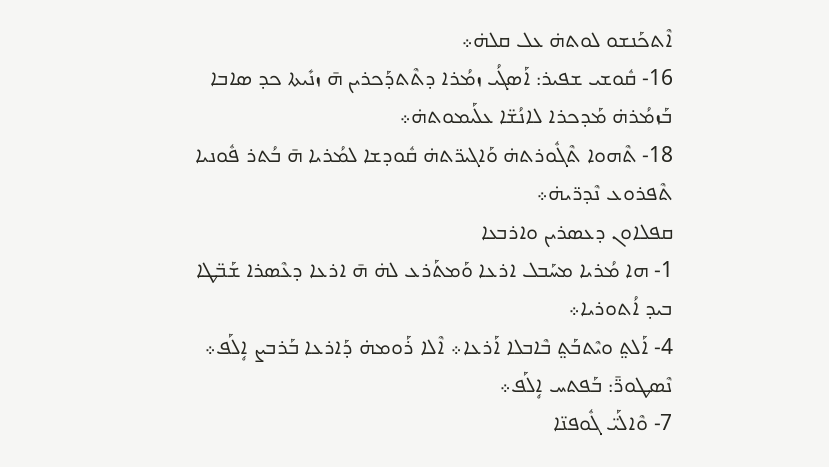ܐܶܬܟܰܢܫܘ ܠܘܬܗ̇ ܥܠ ܩܠܗ̇܀
16- ܩܽܘܫܝ ܫܦܝܪ: ܐܰܣܓܳܝ ܙܡܳܪܐ ܕܬܶܬܕܰܟܪܝܢ ܗ̄ ܙܢܺܝܬܐ ܟܕ ܣܐܒܐ ܒܰܙܡܳܪܗ̇ ܡܰܕܟܪܐ ܠܐܢܳܫ̈ܐ ܥܠܰܝܡܘܬܗ̇܀
18- ܬܶܗܘܐ ܬܶܓܽܘܪܬܗ̇ ܘܰܐܓܝܪ̈ܬܗ̇ ܩܽܘܕܫܐ ܠܡܳܪܝܐ ܗ̄ ܒܳܬܪ ܦܽܘܢܝܐ ܬܶܦܪܘܥ ܢܶܕܪ̈ܝܗ̇܀
ܩܦܠܐܘܢ ܕܥܣܪܝܢ ܘܐܪܒܥܐ
1- ܗܐ ܡܳܪܝܐ ܡܚܰܒܠ ܐܪܥܐ ܘܰܡܬܰܪܥ ܠܗ̇ ܗ̄ ܐܪܥܐ ܕܥܶܣܪܐ ܫܰܒ̈ܛܐ ܒܝܕ ܐܳܬܘܪܝܐ܀
4- ܐܰܠܬ݀ ܘܝܶܬܒܰܬ݀ ܒܶܐܒܠܐ ܐܰܪܥܐ܀ ܐܶܠܐ ܪܰܘܡܗ̇ ܕܰܐܪܥܐ ܒܰܪܒܨ ܐܴܠܰܦ܀ ܢܶܣܛܘܪ̈̄: ܒܰܦܬܚ ܐܴܠܰܦ܀
7- ܘܶܐܠܰܝ̈ ܓܽܘܦܢ̈ܐ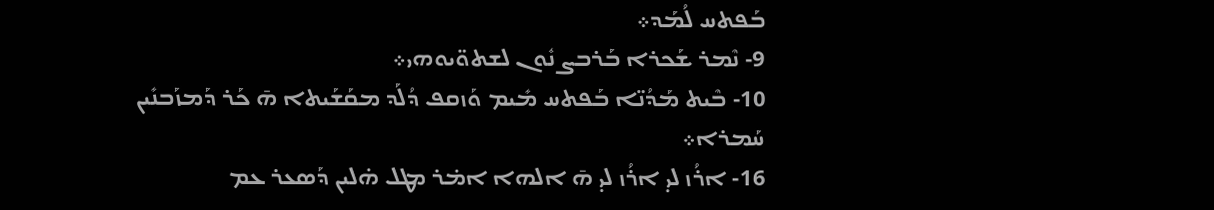ܒܰܦܬܚ ܠܳܡܰܕ܀
9- ܢܶܡܪ ܫܰܟܪܐ ܒܰܪܒܨ ܢܽܘܢ ܠܫܬܘ̈ܝܘܗܝ܀
10- ܒܶܝܬ ܡܰܕܳܢ̈ܐ ܒܰܦܬܚ ܡܺܝܡ ܘܰܙܩܦ ܕܳܠܰܕ ܡܩܰܫܰܝܬܐ ܗ̄ ܟܰܪ ܕܰܡܙܰܒܢܺܝܢ ܚܰܡܪܐ܀
16- ܐܪܳܙ ܠܝ̣ ܐܪܳܙ ܠܝ̣ ܗ̄ ܐܠܗܐ ܐܡ̇ܪ ܡܛܠ ܗ̇ܠܝܢ ܕܰܣܥܪ ܥܡ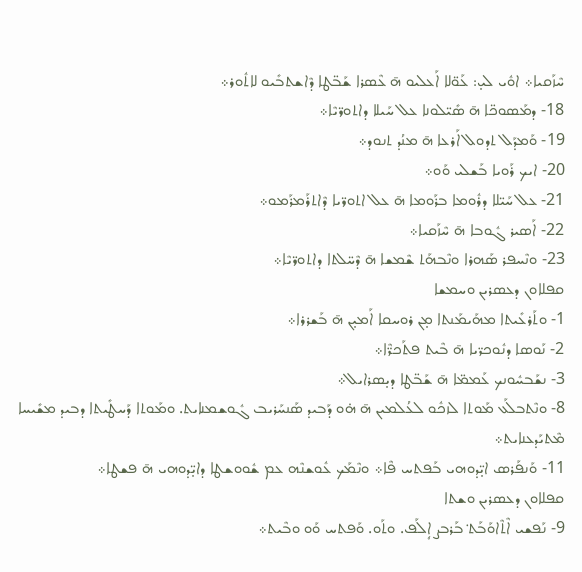ܚܶܙܰܩܝܐ܀ ܐܘܽܝ ܠܝ̣: ܥܰܘ̈ܠܐ ܐܰܥܠܝܘ ܗ̄ ܥܶܣܪܐ ܫܰܒ̈ܛܐ ܕܶܐܫܬܒܺܝܘ ܠܐܬܽܘܪ܀
18- ܕܡܰܣܘܟ̈ܐ ܗ̄ ܣܺܝ̈ܠܘܢܐ ܥܠ ܚܰܝܠܐ ܕܐܬܘܪ̈ܝܶܐ܀
19- ܘܰܡܕܰܠ ܬܕܘܠ ܐܰܪܥܐ ܗ̄ ܡܢܳܕ ܬܢܘܕ܀
20- ܐܝܟ ܪܰܘܝܐ ܒܰܫܠܝ ܘܰܘ܀
21- ܥܠ ܚܰܝ̈ܠܐ ܕܪܽܘܡܐ ܒܪܰܘܡܐ ܗ̄ ܥܠ ܐܬܘܪ̈ܝܐ ܕܶܐܬܪܰܡܪܰܡܘ܀
22- ܐܰܣܝܪ ܓܽܘܒܐ ܗ̄ ܚܶܙܰܩܝܐ܀
23- ܘܢܶܚܦܪ ܣܰܗܪܐ ܘܢܶܒܗܰܬ ܫܶܡܫܐ ܗ̄ ܕܶܚ̈ܠܬܐ ܕܐܬܘܪ̈ܝܶܐ܀
ܩܦܠܐܘܢ ܕܥܣܪܝܢ ܘܚܡܫܐ
1- ܘܬܰܪܥܺܝܬܐ ܡܗܰܝܡܰܢܬܐ ܡ̣ܢ ܪܘܚܩܐ ܐܰܡܝ̣ܢ ܗ̄ ܒܰܫܪܪܐ܀
2- ܢܰܘܣܐ ܕܢܽܘܟܪ̈ܝܐ ܗ̄ ܒܶܝܬ ܦܬܰܟܪ̈ܶܐ܀
3- ܢܫܰܒܚܽܘܢܟ ܥܰܡܡ̈ܐ ܗ̄ ܫܰܒ̈ܛܐ ܕܝ̣ܣܪܐܝܠ܀
8- ܘܢܶܬܒܠܰܥ ܡܰܘܬܐ ܠܙܟܽܘ ܠܥܳܠܡܝܢ ܗ̄ ܗ̇ܘ ܕܰܒܝܕ ܣܰܢܚܰܪܝܒ ܓܽܘܫܡܢܐܝܬ. ܘܡܰܘܬܐ ܕܰܚܛܺܝܬܐ ܕܒܝܕ ܡܫܺܝܚܐ ܡܶܬܝܰܕܥܢܐܝܬ܀
11- ܘܰܢܦܰܪܣ ܐܝ̣̈ܕܘܗܝ ܒܰܦܬܚ ܦܶܐ܀ ܘܢܶܡܰܟ ܥܽܘܫܢܶܗ ܥܡ ܫܽܘܘܫܛܐ ܕܐܝ̣̈ܕܘܗܝ ܗ̄ ܦܫܛܐ܀
ܩܦܠܐܘܢ ܕܥܣܪܝܢ ܘܫܬܐ
9- ܢܰܦܫܝ ܐܶܬܶܐܘܰܒܰܬ݀ ܒܰܪܒܨ ܐܴܠܰܦ. ܘܬܰܘ. ܘܰܦܬܚ ܘܰܘ ܘܒܶܝܬ܀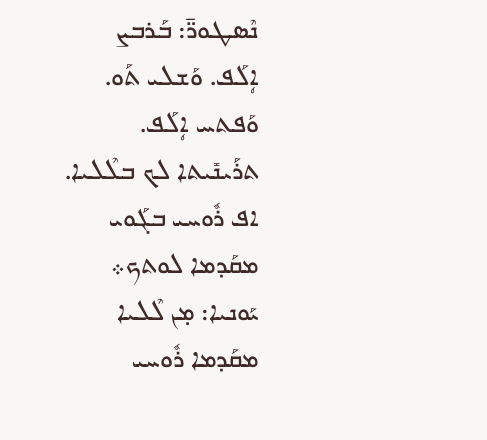ܢܶܣܛܘܪ̈̄: ܒܰܪܒܨ ܐܴܠܰܦ. ܘܰܫܠܝ ܬܰܘ. ܘܰܦܬܚ ܐܴܠܰܦ. ܬܪܰܝܢܺܝܬܐ ܠܟ ܒܠܶܠܝܐ. ܐܦ ܪܽܘܚܝ ܒܓܰܘܝ ܡܩܰܕܡܐ ܠܘܬܟ܀ ܝܰܘܢܝܐ: ܡ̣ܢ ܠܶܠܝܐ ܡܩܰܕܡܐ ܪܽܘܚܝ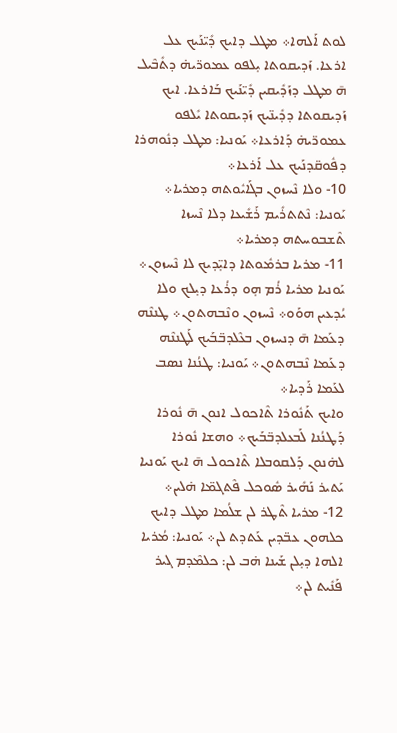ܠܘܬ ܐܰܠܗܐ܀ ܡܛܠ ܕܐܝܟ ܕܺܝ̈ܢܰܝܟ ܥܠ ܐܪܥܐ. ܙܰܕܝܩܘܬܐ ܝ̣ܠܦܘ ܥܡܘܪ̈ܝܗ̇ ܕܬܺܒܶܝܠ ܗ̄ ܡܛܠ ܕܙܰܕܺܝܩܝܢ ܕܺܝ̈ܢܰܝܟ ܒܰܐܪܥܐ. ܐܝܟ ܙܰܕܝܩܘܬܐ ܕܕܺܝܢ̈ܝܟ ܙܰܕܝܩܘܬܐ ܝܺܠܦܘ ܥܡܘܪ̈ܝܗ̇ ܕܰܐܪܥܐ܀ ܝܰܘܢܝܐ: ܡܛܠ ܕܢܽܘܗܪܐ ܕܦܽܘܩ̈ܕܢܰܝܟ ܥܠ ܐܰܪܥܐ܀
10- ܘܠܐ ܢܶܚܙܘܢ ܒܓܰܐܝܽܘܬܗ ܕܡܪܝܐ܀ ܝܰܘܢܝܐ: ܢܶܬܬܪܺܝܡ ܪܰܫܺܝܥܐ ܕܠܐ ܢܶܚܙܐ ܬܶܫܒܘܚܬܗ ܕܡܪܝܐ܀
11- ܡܪܝܐ ܒܪܡܽܘܬܐ ܕܐܝ̣̈ܕܝܟ ܠܐ ܢܶܚܙܘܢ܀ ܝܰܘܢܝܐ ܡܪܝܐ ܪܳܡ ܗ̣ܘ ܕܪܳܥܐ ܕܝ̣ܠܟ ܘܠܐ ܝܳܕܥܝܢ ܗܘܰܘ܀ ܢܶܚܙܘܢ ܘܢܶܒܗܬܘܢ܀ ܛܢܢܶܗ ܕܥܰܡܐ ܗ̄ ܕܢܚܙܘܢ ܒܥܶܠܕܒ̈ܒܰܝܟ ܠܰܛܢܢܶܗ ܕܥܰܡܐ ܢܶܒܗܬܘܢ܀ ܝܰܘܢܝܐ: ܛܢܳܢܐ ܢܣܒ ܠܥܰܡܐ ܪܰܕܝܐ܀
ܘܐܝܟ ܬܰܢܽܘܪܐ ܬܶܐܟܘܠ ܐܢܘܢ ܗ̄ ܢܽܘܪܐ ܕܰܛܢܳܢܐ ܠܰܒܥܠܕܒ̈ܒܰܝܟ܀ ܘܗܫܐ ܢܽܘܪܐ ܠܗ̇ܢܘܢ ܕܰܠܩܘܒܠܐ ܬܶܐܟܘܠ ܗ̄ ܐܝܟ ܝܰܘܢܝܐ ܝܰܬܝܪ ܢܰܗܺܝܪ ܣܽܘܟܠ ܦܶܬܓܡ̈ܐ ܗ̇ܠܝܢ܀
12- ܡܪܝܐ ܬܶܛܪ ܠܢ ܫܠܳܡܐ ܡܛܠ ܕܐܝܟ ܟܠܗܘܢ ܥܒ̈ܕܝܢ ܥܰܬܕܬ ܠܢ܀ ܝܰܘܢܝܐ: ܡܳܪܝܐ ܐܠܗܐ ܕܝ̣ܠܢ ܫܰܝܢܐ ܗ̇ܒ ܠܢ: ܟܠܡܶܕܡ ܓܝܪ ܦܰܢܺܝܬ ܠܢ܀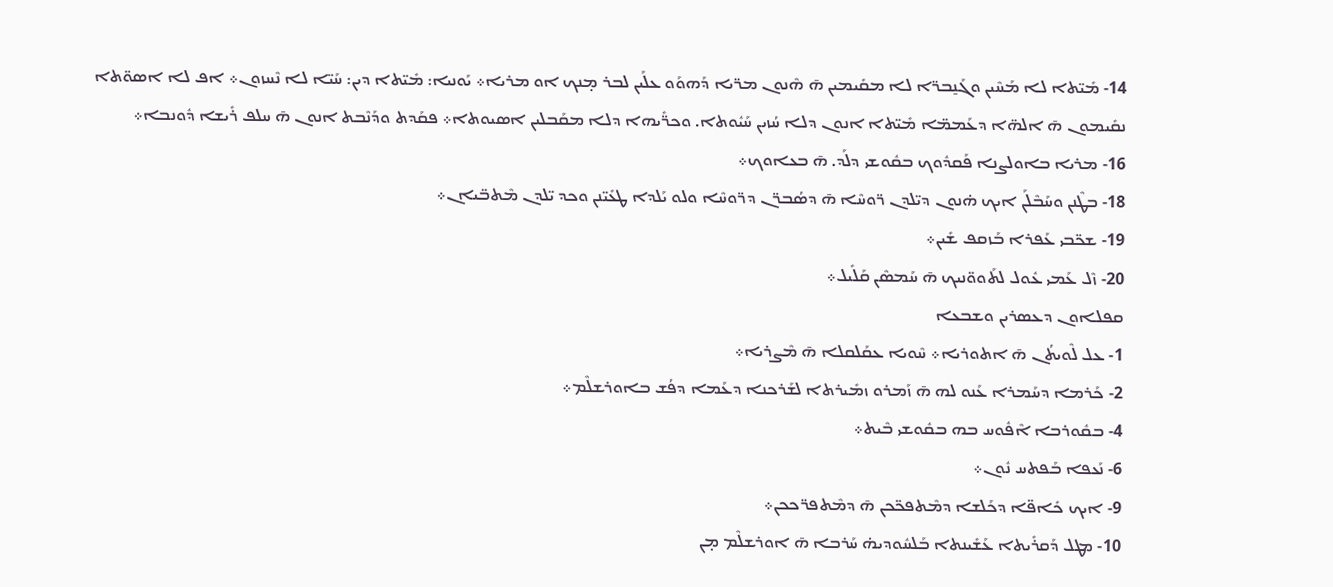14- ܡܺܝ̈ܬܐ ܠܐ ܡܰܚܶܝܢ ܘܓܰܢ̱ܒܪ̈ܐ ܠܐ ܡܩܺܝܡܝܢ ܗ̄ ܗܶܢܘܢ ܡܪ̈ܝܐ ܕܰܗܘܰܘ ܥܠܰܝܢ ܠܒܪ ܡ̣ܢܟ ܐܘ ܡܪܝܐ܀ ܝܰܘܢܝܐ: ܡܺܝ̈ܬܐ ܕܝܢ: ܚܰܝ̈ܐ ܠܐ ܢܶܚܙܘܢ܀ ܐܦ ܠܐ ܐܣܘ̈ܬܐ ܢܩܺܝܡܘܢ ܗ̄ ܐܠܗ̈ܐ ܕܥܰܡܡ̈ܐ ܡܺܝ̈ܬܐ ܐܢܘܢ ܕܠܐ ܚܳܙܝܢ ܚܰܝܽܘܬܐ. ܘܟܪ̈ܺܝܗܐ ܕܠܐ ܡܩܰܒܠܝܢ ܐܣܝܘܬܐ܀ ܦܩܰܕܬ ܘܕܰܢܶܒܬ ܐܢܘܢ ܗ̄ ܚܠܦ ܪܺܝܫܐ ܕܽܘܢܒܐ܀
16- ܡܪܝܐ ܒܐܘܠܨܢܐ ܦܰܩܕܽܘܟ ܒܩܽܘܫܝ ܕܠܰܕ. ܗ̄ ܒܥܐܘܟ܀
18- ܒܛܶܢܢ ܘܚܰܒܶܠܰܢ ܐܝܟ ܗ̇ܢܘܢ ܕܝ̈ܠܕܢ ܪ̈ܘܚܶܐ ܗ̄ ܕܣܳܒܪ̈ܢ ܕܪ̈ܘܚܶܐ ܘܠܘ ܝܰܠܕܐ ܛܥܺܝ̈ܢܢ ܘܟܕ ܝ̈ܠܕܢ ܡܶܬܒ̈ܝܐܢ܀
19- ܫܟ̈ܒܝ ܥܰܦܪܐ ܒܰܙܩܦ ܫܺܝܢ܀
20- ܙܶܠ ܥܰܡܝ ܥܽܘܠ ܠܬܰܘܘ̈ܢܝܟ ܗ̄ ܚܰܡܣܶܢ ܩܰܠܺܝܠ܀
ܩܦܠܐܘܢ ܕܥܣܪܝܢ ܘܫܒܥܐ
1- ܥܠ ܠܶܘܝܬܳܢ ܗ̄ ܐܬܘܪܝܐ܀ ܚܶܘܝܐ ܥܩܰܠܩܠܐ ܗ̄ ܡܶܨܪܝܐ܀
2- ܟܰܪܡܐ ܕܚܰܡܪܐ ܥܰܢܘ ܠܗ ܗ̄ ܙܰܡܪܘ ܙܡܺܝܪܬܐ ܠܫܰܪܟܢܐ ܕܥܰܡܐ ܕܦܳܫ ܒܐܘܪܫܠܶܡ܀
4- ܒܩܽܘܪܒܐ ܐܶܦܽܘܚ ܒܗ ܒܩܽܘܫܝ ܒܶܝܬ܀
6- ܢܰܥܦܐ ܒܰܦܬܚ ܢܽܘܢ܀
9- ܐܝܟ ܟܺܐܦ̈ܐ ܕܟܰܠܫܐ ܕܡܶܬܦܟ̈ܟܢ ܗ̄ ܕܡܶܬܦܪ̈ܟܟܢ܀
10- ܡܛܠ ܕܰܩܪܺܝܬܐ ܥܰܫܺܝܢܬܐ ܒܰܠܚܽܘܕܝܗ̇ ܚܰܪܒܐ ܗ̄ ܐܘܪܫܠܶܡ ܡ̣ܢ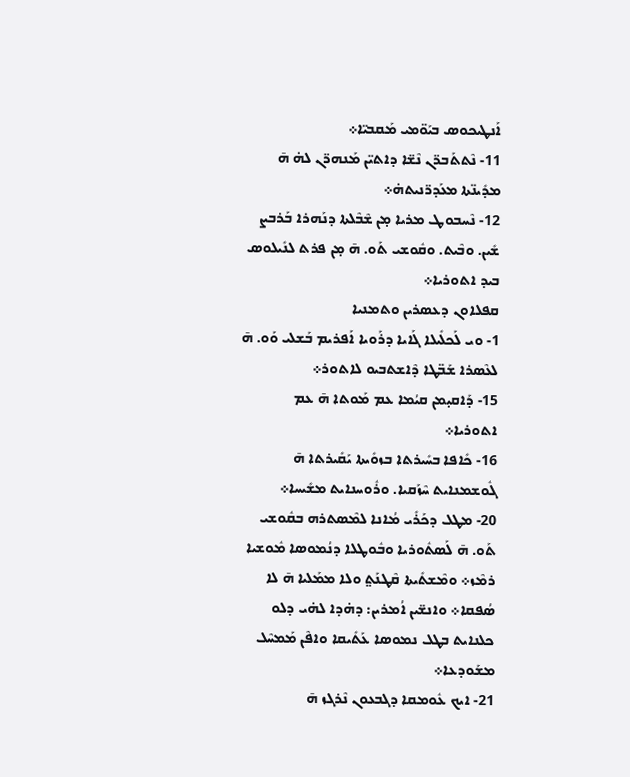ܐܰܢܛܝܟܘܣ ܒܝܰܘ̈ܡܝ ܡܰܩܒܝ̈ܐ܀
11- ܢܶܬܬܰܒܪ̈ܢ ܢܶܫ̈ܐ ܕܐܬܝ̈ܢ ܡܰܢܗܪ̈ܢ ܠܗ̇ ܗ̄ ܡܕܺܝܢ̈ܬܐ ܡܥܰܕܪ̈ܢܝܬܗ̇܀
12- ܢܶܚܒܘܛ ܡܪܝܐ ܡ̣ܢ ܫܶܒܶܠܬܐ ܕܢܰܗܪܐ ܒܰܪܒܨ ܫܺܝܢ. ܘܒܶܝܬ. ܘܩܽܘܫܝ ܬܰܘ. ܗ̄ ܡ̣ܢ ܦܪܬ ܠܢܺܝܠܘܣ ܒܝܕ ܐܬܘܪܝܐ܀
ܩܦܠܐܘܢ ܕܥܣܪܝܢ ܘܬܡܢܝܐ
1- ܘܝ ܠܰܟܠܺܝܠܐ ܓܰܐܝܐ ܕܪܰܘܝܐ ܐܰܦܪܝܡ ܒܰܫܠܝ ܘܰܘ. ܗ̄ ܠܥܶܣܪܐ ܫܰܒ̈ܛܐ ܕܶܐܫܬܒܝܘ ܠܐܬܘܪ܀
15- ܕܰܐܩܝ̣ܡܢ ܩܝܳܡܐ ܥܡ ܡܰܘܬܐ ܗ̄ ܥܡ ܐܬܘܪܝܐ܀
16- ܟܺܐܦܐ ܒܚܺܝܪܬܐ ܒܙܘܺܝܬܐ ܝܰܩܺܝܪܬܐ ܗ̄ ܓܽܘܫܡܢܐܝܬ ܚܶܙܰܩܝܐ. ܘܪܽܘܚܢܐܝܬ ܡܫܺܝܚܐ܀
20- ܡܛܠ ܕܟܰܪܺܝ ܡܳܐܢܐ ܠܡܶܣܬܪܗ ܒܩܽܘܫܝ ܬܰܘ. ܗ̄ ܠܰܣܬܽܘܪܝܐ ܘܒܽܘܛܠܐ ܕܢܳܡܘܣܐ ܡܽܘܫܝܐ ܪܡܶܙ܀ ܘܡܶܫܬܺܝܬܐ ܩܶܛܢܰܬ݀ ܘܠܐ ܡܡܰܠܝܐ ܗ̄ ܠܐ ܣܳܦܩܐ܀ ܘܐܢܫ̈ܝܢ ܐܳܡܪܝܢ: ܕܗ̇ܕܐ ܠܗ̇ܝ ܕܠܘ ܟܠܢܐܝܬ ܒܛܠ ܢܡܘܣܐ ܥܰܬܺܝܩܐ ܘܐܦܶܢ ܡܰܡܚܶܠ ܡܫܰܘܕܥܐ܀
21- ܐܝܟ ܥܽܘܡܩܐ ܕܓܒܥܘܢ ܢܶܪܓܙ ܗ̄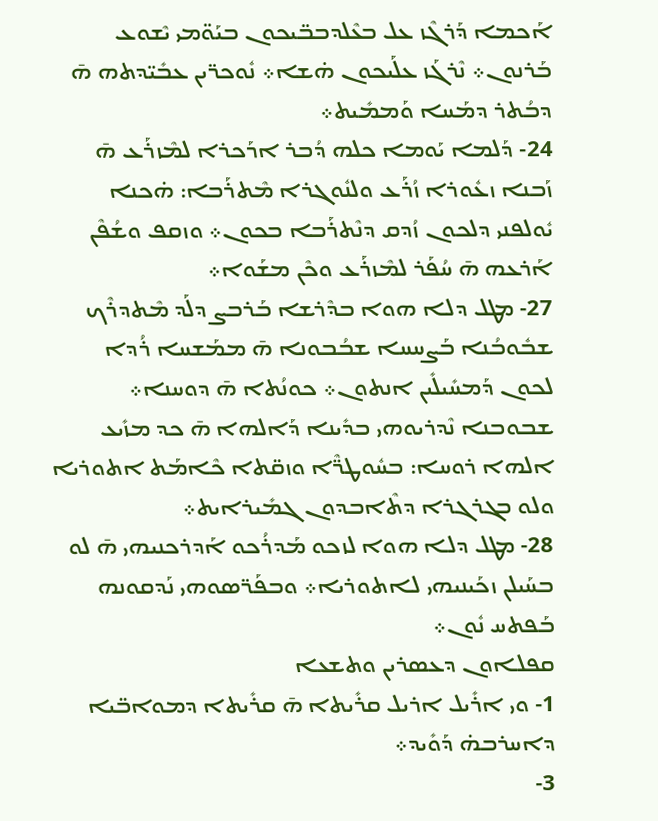ܐܰܟܡܐ ܕܰܪܓܶܙ ܥܠ ܒܥܶܠܕܒܒ̈ܝܟܘܢ ܒܝܰܘ̈ܡܝ ܝܶܫܘܥ ܒܰܪܢܘܢ܀ ܢܶܪܓܰܙ ܥܠܰܝܟܘܢ ܗ̇ܫܐ܀ ܢܽܘܟܪ̈ܝܢ ܥܒܺܝ̈ܕܬܗ ܗ̄ ܕܒܳܬܪ ܕܡܰܚܐ ܘܰܡܡܺܝܬ܀
24- ܕܰܠܡܐ ܝܰܘܡܐ ܟܠܗ ܕܳܒܪ ܐܖܰܟܪܐ ܠܡܶܙܪܰܥ ܗ̄ ܙܰܒܢܐ ܙܥܽܘܪܐ ܙܳܪܰܥ ܘܠܢܽܘܓܪܐ ܡܶܬܪܰܒܐ: ܗ̇ܟܢܐ ܝܽܘܠܦܢܝ ܕܠܟܘܢ ܙܳܕܩ ܕܢܶܬܪܰܒܐ ܒܟܘܢ܀ ܘܙܩܦ ܘܫܳܦܶܢ ܐܰܪܥܗ ܗ̄ ܚܳܦܰܪ ܠܡܶܙܪܰܥ ܘܟܶܢ ܡܫܰܘܐ܀
27- ܡܛܠ ܕܠܐ ܗܘܐ ܒܕܶܪܫܐ ܒܰܪܒܨ ܕܠܰܕ ܡܶܬܕܪܶܟ ܫܒܽܘܒܳܢܐ ܒܰܨܚܚܐ ܫܒܳܒܘܢܐ ܗ̄ ܡܡܰܫܚܐ ܪܳܕܐ ܠܟܘܢ ܕܰܡܚܺܝܠܺܝܢ ܐܢܬܘܢ܀ ܟܘܢܳܬܐ ܗ̄ ܕܘܚܢܐ܀ ܫܒܘܒܢܐ ܢܶܕܪܝܘܗܝ ܒܕܺܝܢܐ ܕܰܐܠܗܐ ܗ̄ ܟܕ ܡܙܺܝܥ ܐܠܗܐ ܪܘܚܐ: ܒܚܽܘܛܪ̈ܶܐ ܘܙܩ̈ܬܐ ܟܶܐܡܰܬ ܐܬܘܪܝܐ ܘܠܘ ܒܓܪܓܪܐ ܕܬܶܐܒܕܘܢ ܓܡܺܝܪܐܝܬ܀
28- ܡܛܠ ܕܠܐ ܗܘܐ ܠܙܟܘ ܡܰܕܪܳܟܘ ܐܰܕܪܟܢܝܗܝ ܗ̄ ܠܘ ܒܚܰܝܠܢ ܙܟܰܝܢܝܗܝ ܠܐܬܘܪܝܐ܀ ܘܒܦܰܪ̈ܣܘܗܝ ܢܰܕܩܘܢܗ ܒܰܦܬܚ ܢܽܘܢ܀
ܩܦܠܐܘܢ ܕܥܣܪܝܢ ܘܬܫܥܐ
1- ܘܝ ܐܪܺܝܠ ܐܪܝܠ ܩܪܺܝܬܐ ܗ̄ ܩܪܺܝܬܐ ܕܡܘܐܒ̈ܝܐ ܕܐܚܪܒܗ̇ ܕܰܘܺܝܕ܀
3-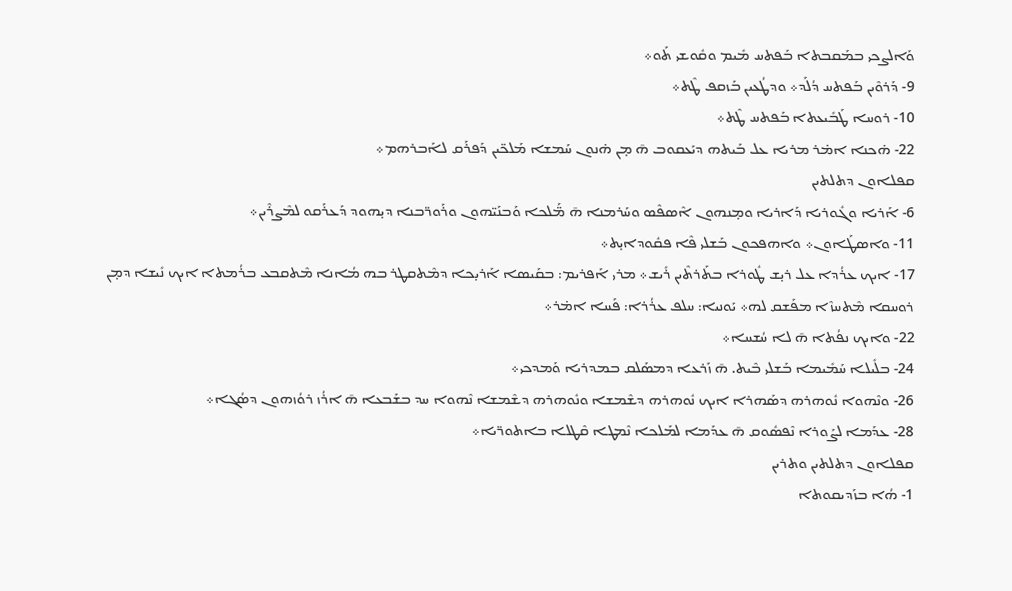ܘܰܐܠܨܟܝ ܒܡܰܩܒܬܐ ܒܰܦܬܚ ܡܺܝܡ ܘܩܽܘܫܝ ܬܰܘ܀
9- ܕܰܪܘܶܝܢ ܒܰܦܬܚ ܕܳܠܰܕ܀ ܘܕܛܳܥܝܢ ܒܰܙܩܦ ܛܶܬ܀
10- ܪܘܚܐ ܛܰܒܺܝܥܬܐ ܒܰܦܬܚ ܛܶܬ܀
22- ܗ̇ܟܢܐ ܐܡ̇ܪ ܡܪܝܐ ܥܠ ܒܰܝܬܗ ܕܝܰܥܩܘܒ ܗ̄ ܡ̣ܢ ܗ̇ܢܘܢ ܚܰܡܫܐ ܡܰܠܟ̈ܝܢ ܕܰܦܪܰܩ ܠܐܰܒܪܗܡ܀
ܩܦܠܐܘܢ ܕܬܠܬܝܢ
6- ܐܰܪܝܐ ܘܓܽܘܪܝܐ ܕܰܐܪܝܐ ܘܡ̣ܢܗܘܢ ܐܶܣܦܶܣ ܘܚܰܪܡܢܐ ܗ̄ ܡ̈ܰܠܟܐ ܘܰܒܢܰܝ̈ܗܘܢ ܘܪܰܘܪ̈ܒܢܐ ܕܝ̣ܗܘܕ ܕܰܥܪܰܩܘ ܠܡܶܨܪܶܝܢ܀
11- ܘܐܣܛܰܐܘܢ܀ ܘܐܗܦܟܘܢ ܒܰܫܠܝ ܦܶܐ ܦܩܽܘܕܐܝ̣ܬ܀
17- ܐܝܟ ܥܪܳܕܐ ܥܠ ܪܝ̣ܫ ܛܽܘܪܐ ܒܬܰܪܬܶܝܢ ܪܺܝܫ܀ ܡܪܝ ܐܰܦܪܝܡ: ܒܩܰܝܣܐ ܐܰܪܝ̣ܟܐ ܕܡܶܬܩܛܪ ܒܗ ܡܳܐܢܐ ܡܶܬܩܒܥ ܒܪܳܡܬܐ ܐܝܟ ܢܺܝܫܐ ܕܡ̣ܢ ܪܘܚܩܐ ܡܶܬܚܙܶܐ ܡܦܰܫܩ ܠܗ܀ ܝܰܘܢܝܐ: ܚܠܦ ܥܪܳܪܐ: ܦܰܚܐ ܐܡ̇ܪ܀
22- ܘܐܝܟ ܢܦܳܬܐ ܗ̄ ܠܐ ܚܳܫܚܐ܀
24- ܒܠܺܝܠܐ ܚܰܡܺܝܡܐ ܒܰܫܠܝ ܒܶܝܬ. ܗ̄ ܙܰܪܥܐ ܕܡܣܰܠܩ ܒܡܕܪܝܐ ܘܰܡܕܟܝ܀
26- ܘܢܶܗܘܐ ܢܽܘܗܪܗ ܕܣܰܗܪܐ ܐܝܟ ܢܽܘܗܪܗ ܕܫܶܡܫܐ ܘܢܽܘܗܪܗ ܕܫܶܡܫܐ ܢܶܗܘܐ ܚܕ ܒܫܰܒܥܐ ܗ̄ ܐܪܳܙ ܪܘܳܙܗܘܢ ܕܣܳܓܐ܀
28- ܥܕܰܡܐ ܠܨܰܘܪܐ ܢܶܦܣܽܘܩ ܗ̄ ܥܕܰܡܐ ܠܡܰܠܟܐ ܢܶܡܛܐ ܩܶܛܠܐ ܒܐܬܘܪ̈ܝܐ܀
ܩܦܠܐܘܢ ܕܬܠܬܝܢ ܘܬܪܝܢ
1- ܗܳܐ ܒܙܰܕܝܩܘܬܐ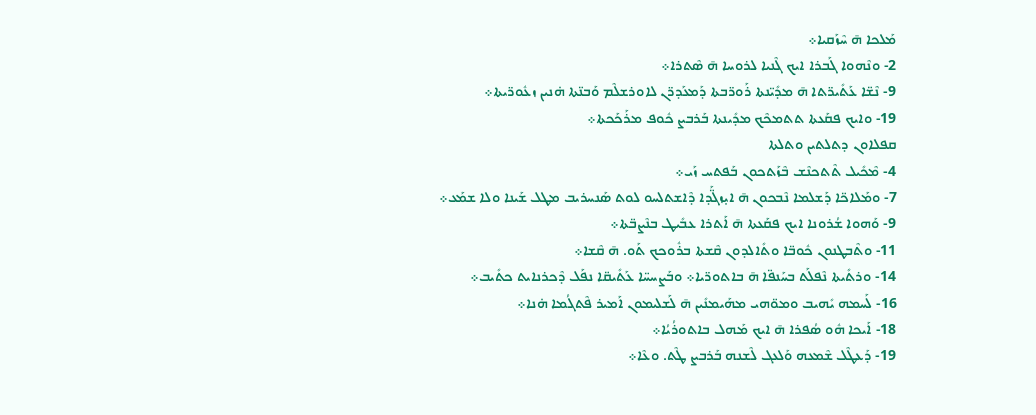ܡܰܠܟܐ ܗ̄ ܚܶܙܰܩܝܐ܀
2- ܘܢܶܗܘܐ ܓܰܒܪܐ ܐܝܟ ܓܶܢܝܐ ܠܪܘܚܐ ܗ̄ ܣܶܬܪܐ܀
9- ܢܶܫ̈ܐ ܥܰܬܺܝܪ̈ܬܐ ܗ̄ ܡܕܺܝ̈ܢܬܐ ܪܰܘܪ̈ܒܬܐ ܕܰܡܥܰܕܪ̈ܢ ܠܐܘܪܫܠܶܡ ܘܰܒܢ̈ܬܐ ܗ̇ܢܝܢ ܙܥܽܘܪ̈ܝܬܐ܀
19- ܘܐܝܟ ܦܩܰܥܬܐ ܬܬܡܟܶܟ ܡܕܺܝܢܬܐ ܒܰܪܒܨ ܟܽܘܦ ܡܪܰܟܰܟܬܐ܀
ܩܦܠܐܘܢ ܕܬܠܬܝܢ ܘܬܠܬܐ
4- ܡܶܟܺܝܠ ܬܶܬܟܢܶܫ ܒܶܙܰܬܟܘܢ ܒܰܦܬܚ ܙܰܝ܀
7- ܘܡܰܠܐܟ̈ܐ ܕܰܫܠܡܐ ܢܶܒܟܘܢ ܗ̄ ܐܝ̣ܙܓ̈ܰܕܐ ܕܶܐܫܬܠܚܘ ܠܘܬ ܣܰܢܚܪܝܒ ܡܛܠ ܫܰܝܢܐ ܘܠܐ ܫܡܰܥ܀
9- ܘܰܗܘܐ ܫܳܪܘܢܐ ܐܝܟ ܦܩܰܥܬܐ ܗ̄ ܐܰܬܪܐ ܥܒܺܝܛ ܒܢܶܨܒ̈ܬܐ܀
11- ܘܬܶܒܛܢܘܢ ܟܽܘܒ̈ܐ ܘܬܺܐܠܕܘܢ ܩܶܫܬܐ ܒܪܽܘܟܟ ܬܰܘ. ܗ̄ ܩܶܫܐ܀
14- ܘܪܬܺܝܬܐ ܢܶܦܠܰܬ ܒܚܰܢܦ̈ܐ ܗ̄ ܒܐܬܘܪ̈ܝܐ܀ ܘܒܰܨܚܚ̈ܐ ܥܰܬܺܝܩ̈ܐ ܢܦܰܠ ܕܶܟܪܢܐܝܬ ܟܬܺܝܒ܀
16- ܠܰܚܡܗ ܝܺܗܝܒ ܘܡܘ̈ܗܝ ܡܗܰܝܡܢܺܝܢ ܗ̄ ܠܰܫܠܝܡܘܢ ܐܰܡܝܪ ܦܶܬܓܳܡܐ ܗ̇ܢܐ܀
18- ܐܰܝܟܐ ܗܽܘ ܣܳܦܪܐ ܗ̄ ܐܝܟ ܡܰܗܠ ܒܐܬܘܪܳܝܳܐ܀
19- ܕܰܥܛܶܠ ܫܶܡܥܗ ܘܰܠܥܓ ܠܶܫܢܗ ܒܰܪܒܨ ܛܶܬ. ܘܥܶܐ܀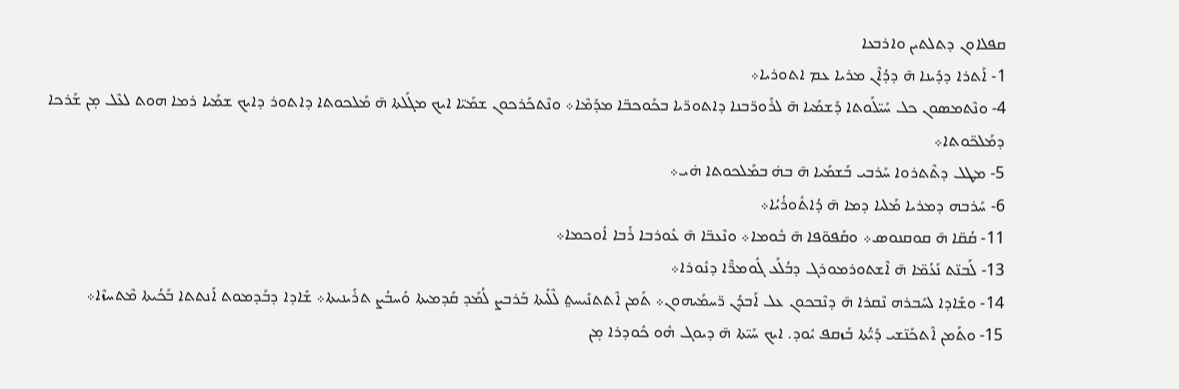ܩܦܠܐܘܢ ܕܬܠܬܝܢ ܘܐܪܒܥܐ
1- ܐܰܬܪܐ ܕܕܺܝܢܐ ܗ̄ ܕܕܳܐܶܢ ܡܪܝܐ ܥܡ ܐܬܘܪܝܐ܀
4- ܘܢܶܬܡܣܘܢ ܟܠ ܚܰܝ̈ܠܰܘܬܐ ܕܰܫܡܰܝܐ ܗ̄ ܠܪܰܘܪ̈ܒܢܐ ܕܐܬܘܪ̈ܝܐ ܒܟܰܘܟܒ̈ܐ ܡܕܰܡܶܐ܀ ܘܢܶܬܟܰܪܟܘܢ ܫܡܰܝ̈ܐ ܐܝܟ ܡܓܰܠܬܐ ܗ̄ ܡܰܠܟܘܬܐ ܕܐܬܘܪ ܕܐܝܟ ܫܡܰܝܐ ܪܡܐ ܗܘܬ ܠܥܶܠ ܡ̣ܢ ܫܰܪܟܐ ܕܡܰܠܟ̈ܘܬܐ܀
5- ܡܛܠ ܕܬܶܬܪܘܐ ܚܰܪܒܝ ܒܰܫܡܰܝܐ ܗ̄ ܒܗ̇ ܒܡܰܠܟܘܬܐ ܗ̇ܝ܀
6- ܚܰܪܒܗ ܕܡܪܝܐ ܡܰܠܝܐ ܕܡܐ ܗ̄ ܕܳܐܬܽܘܪܳܝܳܐ܀
11- ܩܳܩ̈ܐ ܗ̄ ܩܘܩܢܘܣ܀ ܘܩܰܦܘ̈ܦܐ ܗ̄ ܒܽܘܡܐ܀ ܘܢܶܥܒ̈ܐ ܗ̄ ܥܽܘܪܒܐ ܪܰܒܐ ܐܽܘܟܡܐ܀
13- ܠܰܒܢ̈ܬ ܢܰܥܳܡ̈ܐ ܗ̄ ܐܶܫܬܘܪܡܘܪܓ ܕܒܳܠܰܥ ܓܽܘܡܪ̈ܶܐ ܕܢܽܘܪܐ܀
14- ܘܫܺܐܕܐ ܠܚܰܒܪܗ ܢܶܩܪܐ ܗ̄ ܕܢܶܒܟܘܢ ܥܠ ܐܰܒܕܳܢ ܪ̈ܚܡܰܝܗܘܢ܀ ܬܰܡܢ ܐܶܬܬܢܺܝܚܬ݀ ܠܶܠܺܝܬܐ ܒܰܪܒܨ ܠܳܡܰܕ ܩܰܕܡܝܬܐ ܘܰܚܒܳܨ ܬܪܰܝܢܝܬܐ܀ ܫܺܐܕܐ ܕܒܰܕܡܘܬ ܐܰܢܬܬܐ ܒܰܟܳܝܬܐ ܡܶܬܚܙܶܐ܀
15- ܘܬܰܡܢ ܐܶܬܟܰܢ̈ܫܝ ܕܰܝ̈ܳܬܐ ܒܰܙܩܦ ܝܽܘܕ. ܐܝܟ ܚܰܝ̈ܬܐ ܗ̄ ܕܝܘܓ ܗܽܘ ܟܽܘܕܪܐ ܡ̣ܢ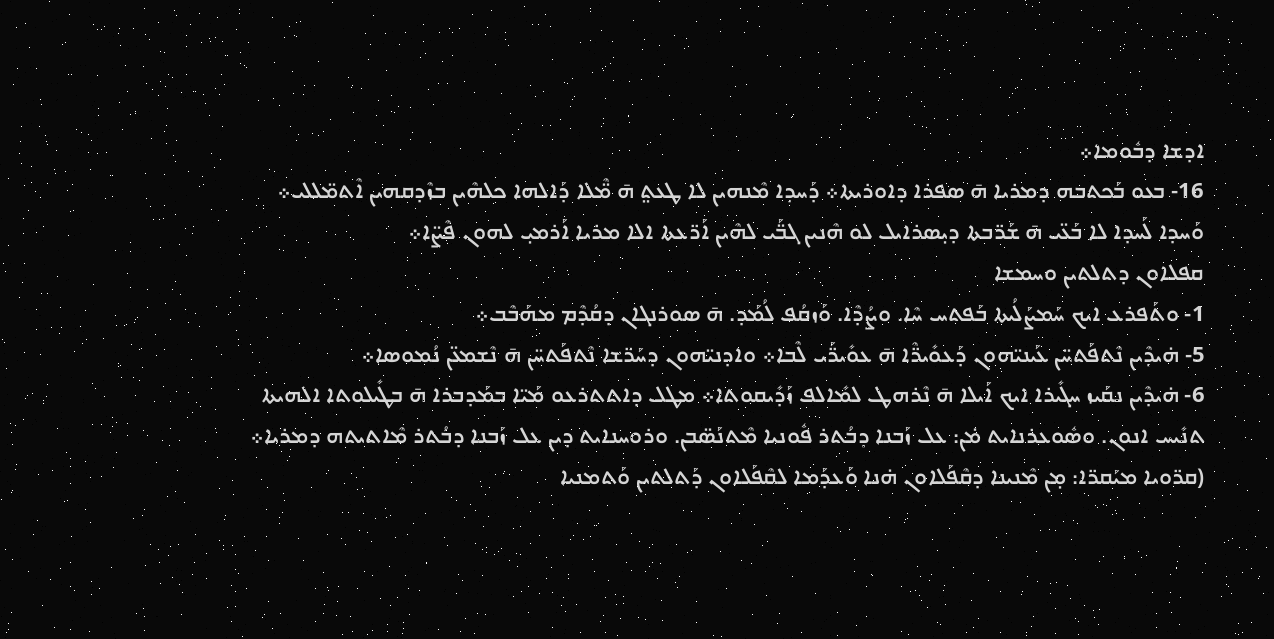ܐܕܫܐ ܕܒܽܘܡܐ܀
16- ܒܥܘ ܒܰܟܬܒܗ ܕܡܪܝܐ ܗ̄ ܣܦܪܐ ܕܐܘܪܝܬܐ܀ ܕܰܚܕܐ ܡܶܢܗܝܢ ܠܐ ܛܥܬ݀ ܗ̄ ܡ̈ܶܠܐ ܕܰܐܠܗܐ ܟܠܗܶܝܢ ܒܙܶܕܩܗܝܢ ܐܶܬܡ̈ܠܠܝ܀ ܘܰܚܕܐ ܠܰܚܕܐ ܠܐ ܒܰܥ̈ܝ ܗ̄ ܫܰܪ̈ܒܬܐ ܕܝ̣ܣܪܐܝܠ ܠܘ ܗܶܢܝܢ ܓܒ̈ܰܝ ܠܗܶܝܢ ܐܰܪ̈ܥܬܐ ܐܠܐ ܡܪܝܐ ܐܰܪܡܝ̣ ܠܗܘܢ ܦܶܨ̈ܐ܀
ܩܦܠܐܘܢ ܕܬܠܬܝܢ ܘܚܡܫܐ
1- ܘܬܰܦܪܥ ܐܝܟ ܚܰܡܨܰܠܳܝܬܐ ܒܰܦܬܚ ܚܶܐ. ܘܨܳܕܶܐ. ܘܰܙܩܳܦ ܠܳܡܰܕ. ܗ̄ ܣܘܪܢܓܐܢ ܕܩܳܕܶܡ ܡܗܰܒܶܒ܀
5- ܗ̇ܝܕܶܝܢ ܢܶܬܦܰܬܚ̈ܢ ܥܰܝܢܝ̈ܗܘܢ ܕܰܥܘܺܝܪ̈ܶܐ ܗ̄ ܥܘܺܝܪ̈ܰܝ ܠܶܒܐ܀ ܘܐܕܢܝ̈ܗܘܢ ܕܚܰܪ̈ܫܐ ܢܶܬܦܰܬܚ̈ܢ ܗ̄ ܢܶܫܡܥ̈ܢ ܢܳܡܘܣܐ܀
6- ܗ̇ܝܕܶܝܢ ܢܩܰܝܙ ܚܓܺܝܪܐ ܐܝܟ ܐܰܝܠܐ ܗ̄ ܢܶܪܗܛ ܠܡܺܐܠܦ ܙܰܕܺܝܩܘܬܐ܀ ܡܛܠ ܕܐܬܬܪܥܘ ܡܰܝ̈ܐ ܒܡܰܕܒܪܐ ܗ̄ ܒܛܺܝܠܘܬܐ ܐܠܗܝܬܐ ܬܢܺܝܚ ܐܢܘܢ. ܘܣܽܘܥܪܢܐܝܬ ܡ̇ܢ: ܥܠ ܙܰܒܢܐ ܕܒܳܬܪ ܦܽܘܢܝܐ ܡܶܬܢܰܣ̈ܒܢ. ܘܪܘܚܢܐܝܬ ܕܝܢ ܥܠ ܙܰܒܢܐ ܕܒܳܬܪ ܡܶܐܬܝܬܗ ܕܡܪܝܐ܀
(ܩܪ̈ܘܝܐ ܡܝܰܩܪ̈ܐ: ܡ̣ܢ ܡܶܢܝܢܐ ܕܩܶܦܰܠܐܘܢ ܗ̇ܢܐ ܘܰܥܕܰܡܐ ܠܩܶܦܰܠܐܘܢ ܕܰܬܠܬܝܢ ܘܰܬܡܢܝܐ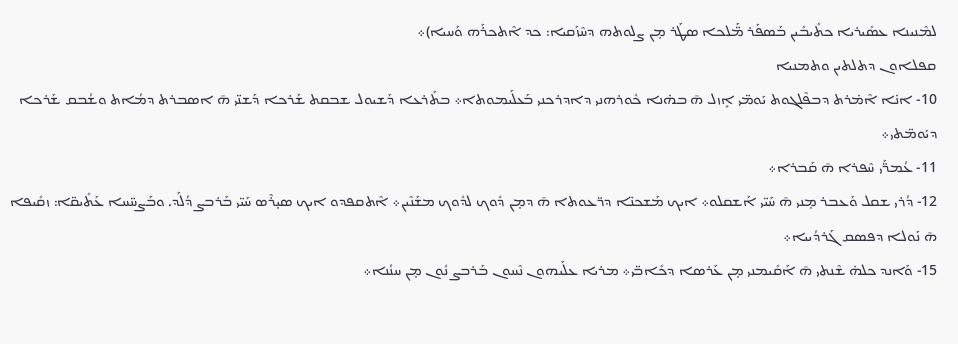ܠܡܶܢܝܢܐ ܥܣܺܝܪܝܐ ܟܬܺܝܒܺܝܢ ܒܰܣܦܰܪ ܡ̈ܰܠܟܐ ܣܛܰܪ ܡ̣ܢ ܨܠܘܬܗ ܕܚܶܙܰܩܝܐ: ܟܕ ܐܶܬܟܪܰܗ ܘܰܚܝܐ)܀
ܩܦܠܐܘܢ ܕܬܠܬܝܢ ܘܬܡܢܝܐ
10- ܐܢ̇ܐ ܐܶܡ̇ܪܬ ܕܒܦܶܠܓܘܬ ܝܰܘܡ̈ܝ ܐܻܙܠ ܗ̄ ܒܗ̇ܢܐ ܟܽܘܪܗܢܝ ܕܐܕܪܟܢܝ ܒܰܥܠܰܝܡܘܬܐ܀ ܒܬܰܪܥܐ ܕܰܫܝܘܠ ܫܒܩܬ ܫܰܪܟܐ ܕܰܫܢ̈ܝ ܗ̄ ܐܣܒܪܬ ܕܡܳܐܬ ܘܫܳܒܩ ܫܰܪܟܐ ܕܝܰܘܡ̈ܬܝ܀
11- ܥܳܡܪ̈ܰܝ ܚܶܦܪܐ ܗ̄ ܩܰܒܪܐ܀
12- ܕܳܪܝ ܫܩܠ ܘܰܥܒܪ ܡ̣ܢܝ ܗ̄ ܚܰܝ̈ܝ ܐܰܫܩܠܘ܀ ܐܝܟ ܡܰܫܟܢ̈ܐ ܕܪ̈ܥܘܬܐ ܗ̄ ܕܡ̣ܢ ܕܽܘܟ ܠܕܽܘܟ ܡܫܰܢܶܝܢ܀ ܐܶܬܩܦܕܘ ܐܝܟ ܣܝ̣ܪܶܣ ܚܰܝ̈ܝ ܒܰܪܒܨ ܕܳܠܰܕ. ܘܒܰܨܚ̈ܚܐ ܥܰܬܺܝܩ̈ܐ: ܙܩܺܝܦܐ ܗ̄ ܢܰܘܠܐ ܕܦܣܩ ܓܰܪܕܳܝܝܐ܀
15- ܘܰܐܢܕ ܟܠܗ̇ ܫܶܢܬܝ ܗ̄ ܐܰܩܺܝܡܢܝ ܡ̣ܢ ܥܰܪܣܐ ܕܟܺܐܒ̈ܝ܀ ܡܪܝܐ ܥܠܰܝܗܘܢ ܢܶܚܘܢ ܒܰܪܒܨ ܢܽܘܢ ܡ̣ܢ ܚܢܳܢܐ܀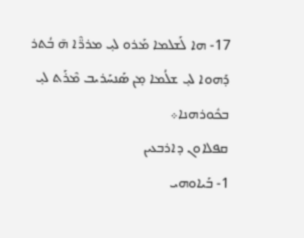17- ܗܐ ܠܰܫܠܡܐ ܡܰܪܘ ܠܝ̣ ܡܪܪ̈ܶܐ ܗ̄ ܒܳܬܪ ܕܰܗܘܐ ܠܝ̣ ܫܠܳܡܐ ܡ̣ܢ ܣܰܢܚܰܪܝܒ ܡܶܪܰܬ ܠܝ̣ ܒܟܽܘܪܗܢܐ܀
ܩܦܠܐܘܢ ܕܐܪܒܥܝܢ
1- ܒܰܝܐܘܗܝ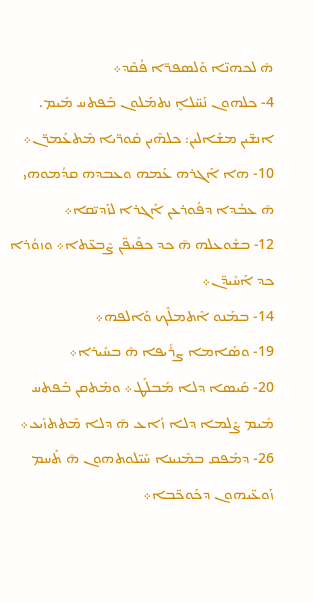ܗ̄ ܠܟܗܢ̈ܐ ܘܰܠܣܦܪ̈ܐ ܦܳܩܶܕ܀
4- ܟܠܗܘܢ ܢܰܚ̈ܠܐܷ ܢܬܡܰܠܘܢ ܒܰܦܬܚ ܡܺܝܡ. ܐܢܫ̈ܝܢ ܡܫܰܐܠܝܢ: ܟܠܗܶܝܢ ܩܽܘܪ̈ܝܐ ܡܶܬܥܰܡܪ̈ܢ܀
10- ܗܐ ܐܰܓܪܗ ܥܰܡܗ ܘܥܒܕܗ ܩܕܳܡܘܗܝ ܗ̄ ܥܒܳܕܐ ܕܦܽܘܪܥܢ ܐܰܓܪܐ ܠܙܰܕܝ̈ܩܐ܀
12- ܒܫܽܘܥܠܗ ܗ̄ ܟܕ ܟܦܺܝܦ̈ܢ ܨܶܒܥ̈ܬܐ܀ ܘܙܘܳܪܐ ܟܕ ܐܰܚܺܝܕ̈ܢ܀
14- ܒܡܰܢܘ ܐܶܬܡܠܶܟ ܘܰܐܠܦܗ܀
19- ܘܣܺܐܡܐ ܨܪܺܝܦܐ ܗ̄ ܒܚܺܝܪܐ܀
20- ܩܰܝܣܐ ܕܠܐ ܡܰܒܠܰܛ܀ ܘܡܰܬܩܢ ܒܰܦܬܚ ܡܺܝܡ ܨܰܠܡܐ ܕܠܐ ܙܳܐܥ ܗ̄ ܕܠܐ ܡܶܬܬܙܺܝܥ܀
26- ܕܡܰܦܩ ܒܡܶܢܝܢܐ ܚܰܝ̈ܠܘܬܗܘܢ ܗ̄ ܬܰܚܡ ܙܰܘܥ̈ܝܗܘܢ ܕܟܰܘܟ̈ܒܐ܀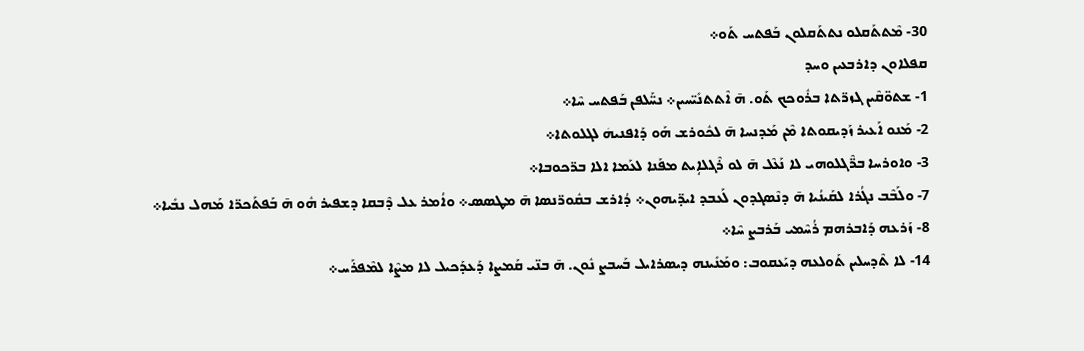30- ܡܶܬܬܰܩܠܘ ܢܬܬܰܩܠܘܢ ܒܰܦܬܚ ܬܰܘ܀
ܩܦܠܐܘܢ ܕܐܪܒܥܝܢ ܘܚܕ
1- ܫܬܘ̈ܩܶܝܢ ܓܙܪ̈ܬܐ ܒܪܽܘܟܟ ܬܰܘ. ܗ̄ ܐܶܬܬܢܺܝ̈ܚܝܢ܀ ܢܚ̈ܰܠܦܢ ܒܰܦܬܚ ܚܶܐ܀
2- ܡܰܢܘ ܐܰܥܝܪ ܙܰܕܝܩܘܬܐ ܡܶܢ ܡܰܕܢܚܐ ܗ̄ ܠܟܽܘܪܫ ܗܰܘ ܕܰܐܦܢܝܗܿ ܠܓܠܘܬܐ܀
3- ܘܐܘܪܚܐ ܒܪ̈ܶܓܠܘܗܝ ܠܐ ܢܰܥܶܠ ܗ̄ ܠܘ ܪܶܓܠܐܴܝܬ ܡܦܰܢܐ ܠܥܰܡܐ ܐܠܐ ܒܪ̈ܟܘܒܐ܀
7- ܘܠܰܒܶܒ ܢܓܳܪܐ ܠܩܰܝܢܳܝܐ ܗ̄ ܕܢܶܣܓܕܘܢ ܠܰܥܒܕ ܐܝܕ̈ܝܗܘܢ܀ ܕܳܐܪܫ ܒܩܽܘܪ̈ܢܣܐ ܗ̄ ܡܛܣܣ܀ ܘܐܳܡܪ ܥܠ ܕܶܒܩܐ ܕܫܦܝܪ ܗܽܘ ܗ̄ ܒܰܦܬܰܟܪ̈ܐ ܡܰܗܠ ܢܒܺܝܐ܀
8- ܙܰܪܥܗ ܕܰܐܒܪܗܡ ܪܳܚܶܡܝ ܒܰܪܒܨ ܚܶܐ܀
14- ܠܐ ܬܶܕܚܠܝܢ ܬܰܘܠܥܗ ܕܝܰܥܩܘܒ: ܘܡܰܢܺܝܢܗ ܕܝܣܪܐܝܠ ܒܰܚܒܨ ܢܽܘܢ. ܗ̄ ܒܢ̈ܝ ܩܰܡܨܐ ܕܰܥܕܰܟܝܠ ܠܐ ܡܨܶܐ ܠܡܶܦܪܰܚ܀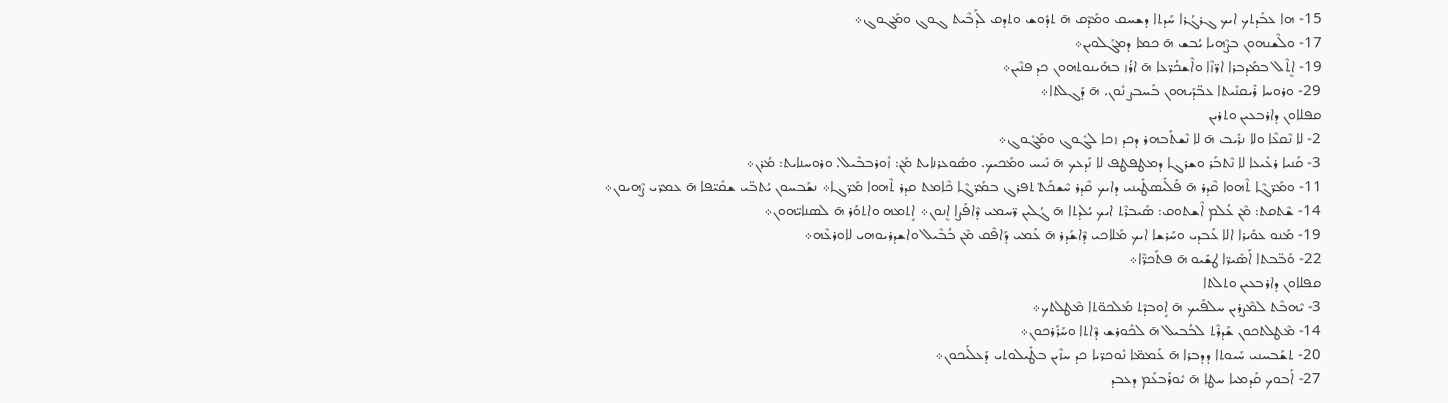15- ܗܐ ܥܒܰܕܬܟ ܐܝܟ ܓܪܓܳܪܐ ܚܰܕܬܐ ܕܫܚܩ ܘܡܰܕܶܩ ܗ̄ ܬܕܽܘܫ ܘܬܕܩ ܠܰܕܒܶܝܬ ܓܘܓ ܘܡܰܓܘܓ܀
17- ܘܠܶܫܢܗܘܢ ܒܨܶܗܝܐ ܝܳܒܫ ܗ̄ ܟܡܐ ܕܡܓܰܠܘܝܢ܀
19- ܐܷܬܶܠ ܒܡܰܕܒܪܐ ܐܪ̈ܙܶܐ ܘܐܶܫܟܳܪ̈ܥܐ ܗ̄ ܐܪܳܙ ܒܗܺܝܢܘܬܗܘܢ ܟܕ ܦܢܶܝܢ܀
29- ܘܪܘܚܐ ܪܺܝܩܢܺܝܬܐ ܥܒ̈ܕܰܝܗܘܢ ܒܰܚܒܨ ܢܽܘܢ. ܗ̄ ܕܰܓܠܬܐ܀
ܩܦܠܐܘܢ ܕܐܪܒܥܝܢ ܘܬܪܝܢ
2- ܠܐ ܢܶܩܥܶܐ ܘܠܐ ܢܪܺܝܒ ܗ̄ ܠܐ ܢܶܫܬܰܒܗܪ ܕܟܕ ܙܟܐ ܠܓܽܘܓ ܘܡܰܓܽܘܓ܀
3- ܩܰܢܝܐ ܪܥܺܝܥܐ ܠܐ ܢܶܬܒܰܪ ܘܫܪܓܐ ܕܡܛܦܛܦ ܠܐ ܢܰܕܥܟ ܗ̄ ܢܺܝܚ ܘܡܰܟܝܟ. ܘܣܽܘܥܪܢܐܝܬ ܡܰܢ: ܙܽܘܪܒܒܶܝܠ. ܘܪܘܚܢܐܝܬ: ܡܳܪܢ܀
11- ܘܡܰܪ̈ܓܶܐ ܬܶܗܘܐ ܩܶܕܪ ܗ̄ ܦܰܠܺܝܣܛܺܝܢܝ ܕܐܝܟ ܩܶܕܪ ܚܶܫܟܰܬ݀ ܬܦܪܓ ܒܡܰܪ̈ܓܶܐ ܟܶܐܡܬ ܩܕܪ ܬܶܗܘܐ ܡܰܪ̈ܓܐ܀ ܢܫܰܒܚܘܢ ܝܳܬܒ̈ܝ ܫܩܺܝ̈ܦܐ ܗ̄ ܥܡܪ̈ܝ ܨܶܗܝܘܢ܀
14- ܫܶܬܩܬ: ܡܶܢ ܥܳܠܡ ܐܶܫܬܘܩ: ܣܰܝܒܪܶܬ ܐܝܟ ܝܳܠܕܬܐ ܗ̄ ܓܳܠܝܢ ܪ̈ܚܡܝ ܕܶܐܦܰܨܐ ܐܷܢܘܢ܀ ܐܱܬܡܗ ܘܐܬܘܰܪ ܗ̄ ܠܣܢܐܝ̈ܗܘܢ܀
19- ܡܰܢܘ ܥܘܺܝܪܐ ܐܠܐ ܥܰܒܕܝ ܘܚܰܪܫܐ ܐܝܟ ܡܰܠܐܟܝ ܕܶܐܫܰܕܪ ܗ̄ ܥܰܡܝ ܕܰܐܦܶܩ ܡܶܢ ܒܳܒܶܝܠ ܘܐܫܕܪܝܘܗܝ ܠܐܘܪܥܶܗ܀
22- ܘܰܒ̈ܒܬܐ ܐܰܣܺܝܪ̈ܐ ܛܫܺܝܘ ܗ̄ ܦܬܰܟܪ̈ܶܐ܀
ܩܦܠܐܘܢ ܕܐܪܒܥܝܢ ܘܬܠܬܐ
3- ܝܶܗܒܶܬ ܠܡܶܨܪܝܢ ܚܠܦܰܝܟ ܗ̄ ܐܱܘܒܕܶܬ ܡܰܠܟܘ̈ܬܐ ܡܶܛܠܬܟ܀
14- ܡܶܛܠܬܟܘܢ ܫܰܕܪܶܬ ܠܒܳܒܝܠ ܗ̄ ܠܟܽܘܪܫ ܕܶܐܬܐ ܘܚܰܪܰܪܟܘܢ܀
20- ܬܫܰܒܚܢܝ ܚܰܝܘܬܐ ܕܕܒܪܐ ܗ̄ ܥܰܡܡ̈ܐ ܢܽܘܟܪ̈ܝܐ ܟܕ ܚܙܶܝܢ ܒܛܺܝܠܘܬܝ ܕܰܥܠܰܝܟܘܢ܀
27- ܐܰܒܘܟ ܩܰܕܡܝܐ ܚܛܐ ܗ̄ ܝܽܘܪܰܒܥܰܡ ܕܥܒܕ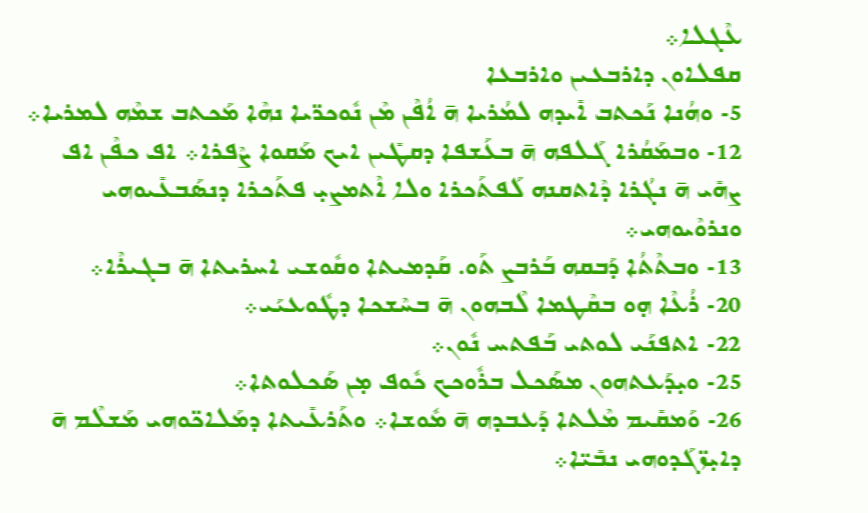ܥܶܓܠܐ܀
ܩܦܠܐܘܢ ܕܐܪܒܥܝܢ ܘܐܪܒܥܐ
5- ܘܗܳܢܐ ܢܰܟܬܒ ܐܺܝܕܗ ܠܡܳܪܝܐ ܗ̄ ܐܳܦܶܢ ܡܶܢ ܢܽܘܟܪ̈ܝܐ ܢܗܶܐ ܡܰܟܬܒ ܫܡܶܗ ܠܡܪܝܐ܀
12- ܘܒܡܰܩܳܪܐ ܓܰܠܦܗ ܗ̄ ܒܥܰܫܦܐ ܕܩܛܺܝܢ ܐܝܟ ܡܰܩܘܐ ܨܶܦܪܐ܀ ܐܦ ܟܦܶܢ ܐܦ ܨܗܺܝ ܗ̄ ܢܓܳܪܐ ܕܶܐܬܩܢܗ ܠܰܦܬܰܟܪܐ ܘܠܐ ܐܶܬܡܨܝ̣ ܦܬܰܟܪܐ ܕܢܣܰܒܥܺܝܘܗܝ ܘܢܪܘܶܝܘܗܝ܀
13- ܘܒܬܶܬܳܐ ܕܰܒܩܗ ܒܰܪܒܨ ܬܰܘ. ܩܰܕܡܝܬܐ ܘܩܽܘܫܝ ܐܚܪܝܬܐ ܗ̄ ܒܓܝܪܶܐ܀
20- ܪܳܥܶܐ ܗ̣ܘ ܒܩܶܛܡܐ ܠܶܒܗܘܢ ܗ̄ ܒܚܶܫܟܐ ܕܛܽܘܥܝܰܝ܀
22- ܐܬܦܢܰܝ ܠܘܬܝ ܒܰܦܬܚ ܢܽܘܢ܀
25- ܘܝ̣ܕܰܥܬܗܘܢ ܡܣܰܟܠ ܒܪܽܘܟܟ ܟܽܘܦ ܡ̣ܢ ܣܰܟܠܘܬܐ܀
26- ܘܰܡܩܺܝܡ ܡܶܠܬܐ ܕܰܥܒܕܗ ܗ̄ ܡܽܘܫܐ܀ ܘܬܰܪܥܺܝܬܐ ܕܡܰܠܐܟ̈ܘܗܝ ܡܰܫܠܶܡ ܗ̄ ܕܐܝ̣ܙ̈ܓܰܕܘܗܝ ܢܒܺܝ̈ܐ܀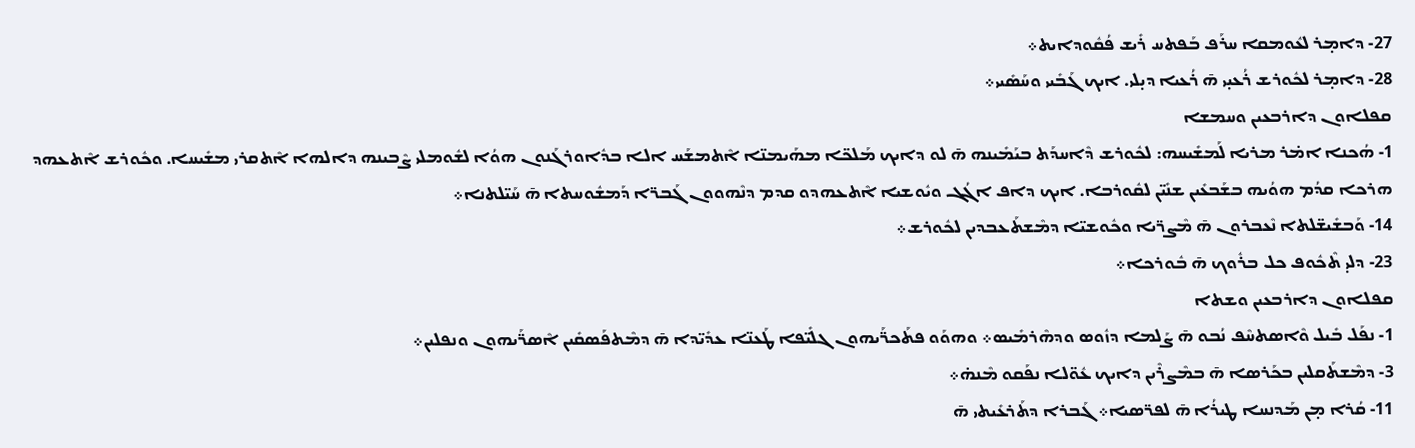27- ܕܐܡ̣ܪ ܠܥܽܘܡܩܐ ܚܪܰܦ ܒܰܦܬܚ ܪܺܝܫ ܦܳܩܽܘܕܐܝܬ܀
28- ܕܐܡ̣ܪ ܠܟܽܘܪܫ ܪܳܥܝ̣ܝ ܗ̄ ܪܳܥܝܐ ܕܝ̣ܠܝ. ܐܝܟ ܓܰܒܺܝܝ ܘܚܰܣܺܝܝ܀
ܩܦܠܐܘܢ ܕܐܪܒܥܝܢ ܘܚܡܫܐ
1- ܗܳܟܢܐ ܐܡ̇ܪ ܡܪܝܐ ܠܰܡܫܺܝܚܗ: ܠܟܽܘܪܫ ܕܶܐܚܕܰܬ ܒܝܰܡܺܝܢܗ ܗ̄ ܠܘ ܕܐܝܟ ܡܰܠܟ̈ܐ ܡܗܰܝܡܢ̈ܐ ܐܶܬܡܫܰܚ ܐܠܐ ܒܕܽܐܘܪܓܰܢܘܢ ܗܘܳܐ ܠܫܽܘܡܠܝ ܨܶܒܝܢܗ ܕܐܠܗܐ ܐܶܬܩܪܝ ܡܫܺܝܚܐ. ܘܟܽܘܪܫ ܐܶܬܥܗܕ ܗܪܟܐ ܩܕܳܡ ܗܘܳܝܗ ܒܫܰܒܥܺܝܢ ܫܢܺܝ̈ܢ ܠܩܽܘܪܒܐ. ܐܝܟ ܕܐܦ ܐܓܳܓ ܘܝܽܘܫܝܐ ܐܶܬܥܗܕܘ ܩܕܡ ܕܢܶܗܘܘܢ ܓܰܒܪ̈ܐ ܕܰܡܫܽܘܚܬܐ ܗ̄ ܚܰܝ̈ܠܬܢܐ܀
14- ܘܰܒܫܺܝܫ̈ܠܬܐ ܢܶܥܒܪܘܢ ܗ̄ ܡܶܨܪ̈ܝܐ ܘܟܽܘܫܝ̈ܐ ܕܡܶܫܬܰܥܒܕܝܢ ܠܟܽܘܪܫ܀
23- ܕܠܝ̣ ܬܶܟܽܘܦ ܟܠ ܒܪܽܘܟ ܗ̄ ܒܽܘܪܟܐ܀
ܩܦܠܐܘܢ ܕܐܪܒܥܝܢ ܘܫܬܐ
1- ܢܦܰܠ ܒܺܝܠ ܘܶܐܣܬܚܶܦ ܢܳܒܘ ܗ̄ ܨܰܠܡܐ ܕܙܽܘܣ ܘܕܗܶܪܡܺܝܣ܀ ܘܗܘܰܘ ܦܬܰܟܪ̈ܰܝܗܘܢ ܓܠܺܝ̈ܦܐ ܛܰܥܢ̈ܐ ܥܕܺܝ̈ܕܐ ܗ̄ ܕܡܶܬܦܰܣܩܺܝܢ ܐܶܣܪ̈ܰܝܗܘܢ ܘܢܦܠܝܢ܀
3- ܕܡܶܫܬܰܩܠܝܢ ܒܟܰܪܣܐ ܗ̄ ܒܡܶܨܪܶܝܢ ܕܐܝܟ ܥܽܘ̈ܠܐ ܢܦܰܩܘ ܡܶܢܗ̇܀
11- ܩܳܪܐ ܡ̣ܢ ܡܰܕܢܚܐ ܛܝܪܳܐ ܗ̄ ܠܦܪ̈ܣܝܐ܀ ܓܰܒܪܐ ܕܬܰܪܥܺܝܬܝ ܗ̄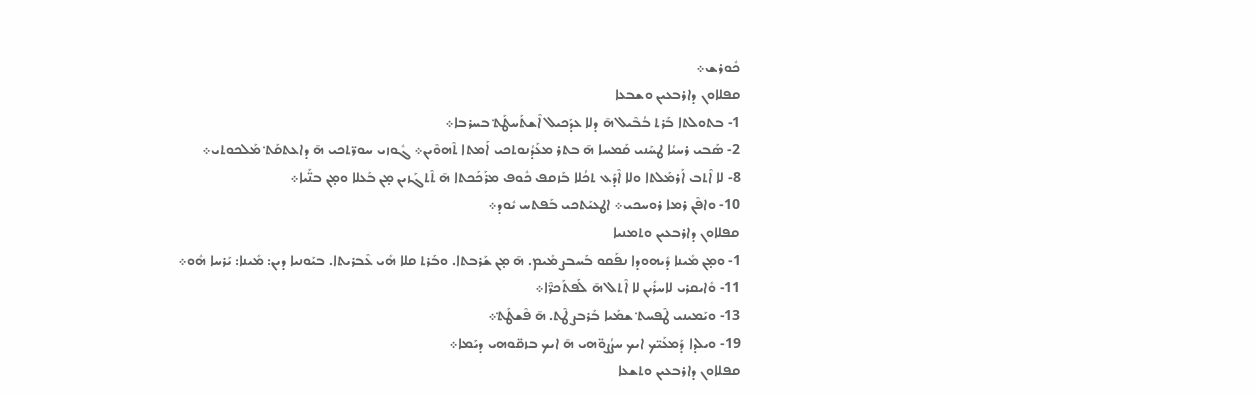ܟܽܘܪܫ܀
ܩܦܠܐܘܢ ܕܐܪܒܥܝܢ ܘܫܒܥܐ
1- ܒܬܘܠܬܐ ܒܰܪܬ ܒܳܒܶܝܠ ܗ̄ ܕܠܐ ܥܕܰܟܝܠ ܐܶܫܬܰܚܛܰܬ݀ ܒܚܪܒܐ܀
2- ܣܰܒܝ ܪܚܝܳܐ ܛܚܰܢܝ ܩܰܡܚܐ ܗ̄ ܒܬܪ ܡܥܰܕܳܢܘܬܟܝ ܐܰܡܬܐ ܬܶܗܘܶܝܢ܀ ܓܽܘܙܝ ܚܘܪ̈ܬܟܝ ܗ̄ ܕܐܥܬܩܰܬ݀ ܡܰܠܟܘܬܝ܀
8- ܠܐ ܐܶܬܒ ܐܰܪܡܰܠܬܐ ܘܠܐ ܐܶܕܰܥ ܬܟܳܠܐ ܒܰܙܩܦ ܟܽܘܦ ܡܪܰܟܰܟܬܐ ܗ̄ ܬܶܬܓܰܙܝܢ ܡ̣ܢ ܒܰܥܠܐ ܘܡ̣ܢ ܒܢ̈ܰܝܐ܀
10- ܘܐܦܶܢ ܪܡܐ ܪܘܚܟܝ܀ ܐܛܥܝܰܬܟܝ ܒܰܦܬܚ ܝܽܘܕ܀
ܩܦܠܐܘܢ ܕܐܪܒܥܝܢ ܘܬܡܢܝܐ
1- ܘܡ̣ܢ ܡܺܝܢܐ ܕܺܝܗܘܕܐ ܢܦܰܩܘ ܒܰܚܒܨ ܡܺܝܡ. ܗ̄ ܡ̣ܢ ܫܰܪܒܬܐ. ܘܒܰܪܬ ܩܠܐ ܗܺܝ ܥܶܒܪܝܬܐ. ܒܝܰܘܢܝܐ ܕܝܢ: ܡܺܝܢܐ: ܝܰܪܚܐ ܗܽܘ܀
11- ܘܺܐܝܩܪܝ ܠܐܚܪܺܝܢ ܠܐ ܐܶܬܠ ܗ̄ ܠܰܦܬܰܟܪ̈ܶܐ܀
13- ܘܝܰܡܝܢܝ ܛܶܦܚܬ݀ ܫܡܰܝܐ ܒܰܪܒܨ ܛܶܬ. ܗ̄ ܦܶܫܛܰܬ݀܀
19- ܘܝܠܕܐ ܕܰܡܥܰܝ̈ܟ ܐܝܟ ܚܨܳܨܘ̈ܗܝ ܗ̄ ܐܝܟ ܒܙܩ̈ܘܗܝ ܕܝܰܡܐ܀
ܩܦܠܐܘܢ ܕܐܪܒܥܝܢ ܘܬܫܥܐ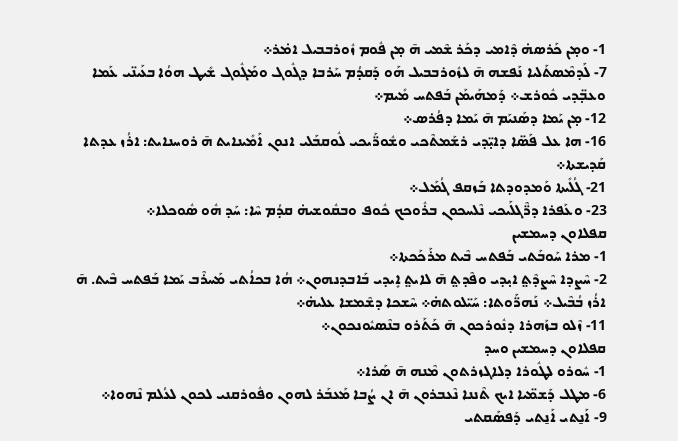1- ܘܡ̣ܢ ܟܰܪܣܗ̇ ܕܶܐܡܝ ܕܟܰܪ ܫܶܡܝ ܗ̄ ܡ̣ܢ ܦܽܘܡ ܙܽܘܪܒܒܝܠ ܐܡ̇ܪ܀
7- ܠܰܕܡܶܣܬܰܠܝܐ ܢܰܦܫܗ ܗ̄ ܠܙܽܘܪܒܒܝܠ ܗܰܘ ܕܰܩܕܳܡ ܚܰܪܒܐ ܕܓܽܘܓ ܘܡܰܓܽܘܓ ܫܺܝܛ ܗܘܳܐ ܒܥܰܝܢ̈ܝ ܥܰܡܐ ܘܥܒ̣̈ܕܝ ܟܽܘܪܫ܀ ܕܰܡܗܰܝܡܰܢ ܒܰܦܬܚ ܡܺܝܡ܀
12- ܡ̣ܢ ܝܰܡܐ ܕܣܰܢܝܰܡ ܗ̄ ܝܰܡܐ ܕܦܳܪܣ܀
16- ܗܐ ܥܠ ܦܰܣ̈ܐ ܕܐܝ̣̈ܕܝ ܪܫܰܡܬܶܟܝ ܘܫܽܘܪ̈ܰܝܟܝ ܠܽܘܩܒܰܠܝ ܐܢܘܢ ܐܰܡܺܝܢܐܝܬ ܗ̄ ܪܘܚܢܐܝܬ: ܐܪܳܙ ܥܕܬܐ ܩܰܕܝܫܬܐ܀
21- ܓܳܠܺܝܬܐ ܘܰܡܕܘܕܬܐ ܒܰܙܩܦ ܓܳܡܰܠ܀
23- ܘܥܰܦܪܐ ܕܪ̈ܶܓܠܰܝܟܝ ܢܶܠܚܟܘܢ ܒܪܽܘܟܟ ܟܽܘܦ ܘܒܩܽܘܫܝܗ̇ ܩܕܳܡ ܚܶܐ: ܚܰܕ ܗܽܘ ܣܽܘܟܠܐ܀
ܩܦܠܐܘܢ ܕܚܡܫܝܢ
1- ܡܪܐ ܚܰܘܒܰܬܝ ܒܰܦܬܚ ܒܶܝܬ ܡܪܰܟܰܟܬܐ܀
2- ܚܶܨܕܐ ܚܶܨܕܶܬ݀ ܐܝ̣ܕܝ ܘܦܶܕܬ݀ ܗ̄ ܠܐܝܬ݀ ܐܻܝܕܝ ܒܰܐܒܕܢܗܘܢ܀ ܗܳܐ ܒܟܐܳܬܝ ܡܰܚܪܶܒ ܝܰܡܐ ܒܰܦܬܚ ܒܶܝܬ. ܗ̄ ܐܪܳܙ ܒܳܒܶܝܠ܀ ܢܰܗܪ̈ܰܘܬܐ: ܚܰܝ̈ܠܘܬܗ̇܀ ܚܶܫܟܐ ܕܫܶܡܫܐ ܥܠܝܗ̇܀
11- ܙܶܠܘ ܒܙܰܗܪܐ ܕܢܽܘܪܟܘܢ ܗ̄ ܟܰܬܰܪܘ ܒܢܶܣܝܽܘܢܟܘܢ܀
ܩܦܠܐܘܢ ܕܚܡܫܝܢ ܘܚܕ
1- ܚܽܘܪܘ ܠܛܽܘܪܐ ܕܠܐܓܙܪܬܘܢ ܡܶܢܗ ܗ̄ ܣܰܪܐ܀
6- ܡܛܠ ܕܰܫܡ̈ܝܐ ܐܝܟ ܬܶܢܢܐ ܢܶܥܒܪܘܢ ܗ̄ ܐܢ ܨܳܒܐ ܡܰܥܒܰܪ ܠܗܘܢ ܘܦܽܘܪܩܢܝ ܠܟܘܢ ܠܥܳܠܡ ܢܶܗܘܐ܀
9- ܐܰܢ̱ܬܝ ܐܰܢ̱ܬܝ ܕܰܦܣܰܩܬܝ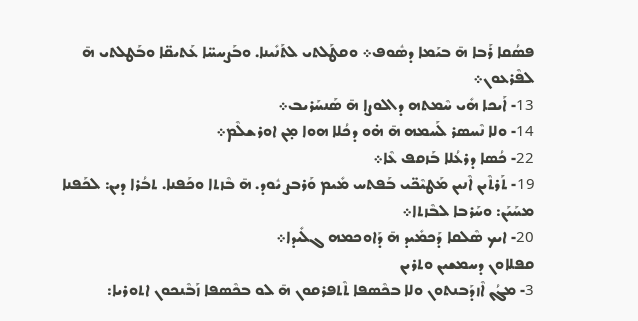ܦܣܳܩܐ ܪܰܒܐ ܗ̄ ܒܝܰܡܐ ܕܣܽܘܦ܀ ܘܩܛܰܠܬܝ ܠܬܰܢܺܝܢܐ. ܘܒܰܨܚܚ̈ܐ ܥܰܬܝܩ̈ܐ ܘܒܰܛܠܬܝ ܗ̄ ܠܦܶܪܥܘܢ܀
13- ܐܰܝܟܐ ܗܺܝ ܚܶܡܬܗ ܕܐܠܘܨܐ ܗ̄ ܣܰܢܚܰܪܝܒ܀
14- ܘܠܐ ܢܶܚܣܪ ܠܰܚܡܗ ܗ̄ ܗ̇ܘ ܕܟܳܠܐ ܗܘܐ ܡ̣ܢ ܐܘܪܫܠܶܡ܀
22- ܟܳܣܐ ܕܪܥܳܠܐ ܒܰܙܩܦ ܥܶܐ܀
19- ܬܰܪܬܶܝܢ ܐܶܢܝܢ ܡܰܛܝܶܟ̈ܝ ܒܰܦܬܚ ܡܺܝܡ ܘܰܪܒܨ ܝܽܘܕ. ܗ̄ ܒܶܙܬܐ ܘܟܰܦܢܐ. ܬܒܳܪܐ ܕܝܢ: ܠܟܰܦܢܐ ܡܚܰܝܰܢ: ܘܚܰܪܒܐ ܠܒܶܙܬܐ܀
20- ܐܝܟ ܣܶܠܩܐ ܕܰܟܡܺܝܕ ܗ̄ ܕܰܐܘܟܡܗ ܓܠܺܝܕܐ܀
ܩܦܠܐܘܢ ܕܚܡܫܝܢ ܘܬܪܝܢ
3- ܡܓܳܢ ܐܶܙܕܰܒܢܬܘܢ ܘܠܐ ܒܟܶܣܦܐ ܬܶܬܦܪܩܘܢ ܗ̄ ܠܘ ܒܟܶܣܦܐ ܙܰܒܶܢܟܘܢ ܐܬܘܪܝܐ: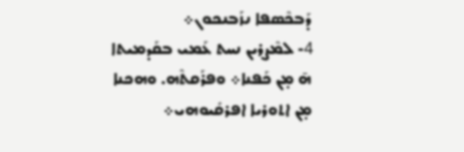ܕܰܒܟܶܣܦܐ ܢܙܰܒܢܟܘܢ܀
4- ܠܡܶܨܪܝܢ ܢܚܬ ܥܰܡܝ ܒܩܰܕܡܝܬܐ ܗ̄ ܡ̣ܢ ܟܰܦܢܐ܀ ܘܦܪܰܩܬܶܗ. ܘܗܟܢܐ ܡ̣ܢ ܐܬܘܪܝܐ ܐܦܪܩܺܝܘܗܝ܀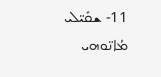11- ܫܩܺܝ̈ܠܝ ܡܳܐܢ̈ܘܗܝ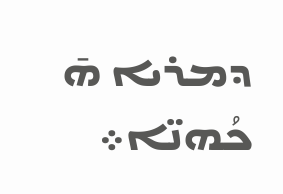ܕܡܪܝܐ ܗ̄ ܟܳܗܢ̈ܐ܀